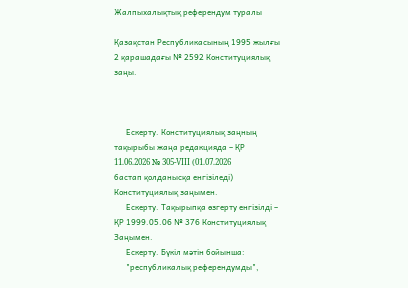Жалпыхалықтық референдум туралы

Қазақстан Республикасының 1995 жылғы 2 қарашадағы № 2592 Конституциялық заңы.



      Ескерту. Конституциялық заңның тақырыбы жаңа редакцияда – ҚР 11.06.2026 № 305-VIII (01.07.2026 бастап қолданысқа енгізіледі) Конституциялық заңымен.
      Ескерту. Тақырыпқа өзгерту енгізілді – ҚР 1999.05.06 № 376 Конституциялық Заңымен.
      Ескерту. Бүкіл мәтін бойынша:
      "республикалық референдумды",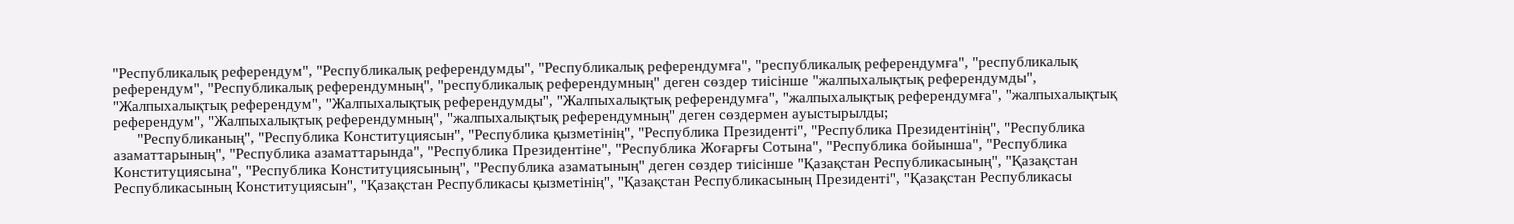"Республикалық референдум", "Республикалық референдумды", "Республикалық референдумға", "республикалық референдумға", "республикалық референдум", "Республикалық референдумның", "республикалық референдумның" деген сөздер тиісінше "жалпыхалықтық референдумды", "Жалпыхалықтық референдум", "Жалпыхалықтық референдумды", "Жалпыхалықтық референдумға", "жалпыхалықтық референдумға", "жалпыхалықтық референдум", "Жалпыхалықтық референдумның", "жалпыхалықтық референдумның" деген сөздермен ауыстырылды;
      "Республиканың", "Республика Конституциясын", "Республика қызметінің", "Республика Президенті", "Республика Президентінің", "Республика азаматтарының", "Республика азаматтарында", "Республика Президентіне", "Республика Жоғарғы Сотына", "Республика бойынша", "Республика Конституциясына", "Республика Конституциясының", "Республика азаматының" деген сөздер тиісінше "Қазақстан Республикасының", "Қазақстан Республикасының Конституциясын", "Қазақстан Республикасы қызметінің", "Қазақстан Республикасының Президенті", "Қазақстан Республикасы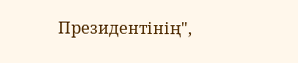Президентінің",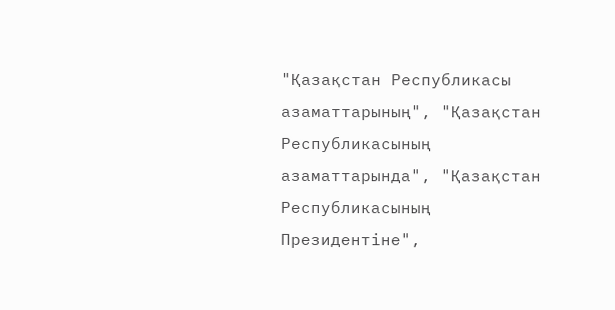"Қазақстан Республикасы азаматтарының", "Қазақстан Республикасының азаматтарында", "Қазақстан Республикасының Президентіне",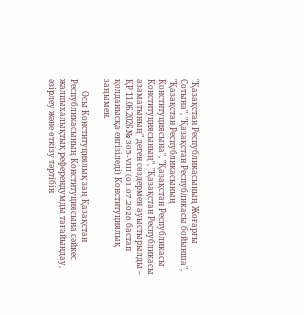"Қазақстан Республикасының Жоғарғы Сотына", "Қазақстан Республикасы бойынша", "Қазақстан Республикасының Конституциясына", "Қазақстан Республикасы Конституциясының", "Қазақстан Республикасы азаматының" деген сөздермен ауыстырылды – ҚР 11.06.2026 № 305-VIII (01.07.2026 бастап қолданысқа енгізіледі) Конституциялық заңымен.

      Осы Конституциялық заң Қазақстан Республикасының Конституциясына сәйкес жалпыхалықтық референдумды тағайындау, әзірлеу және өткізу тәртібін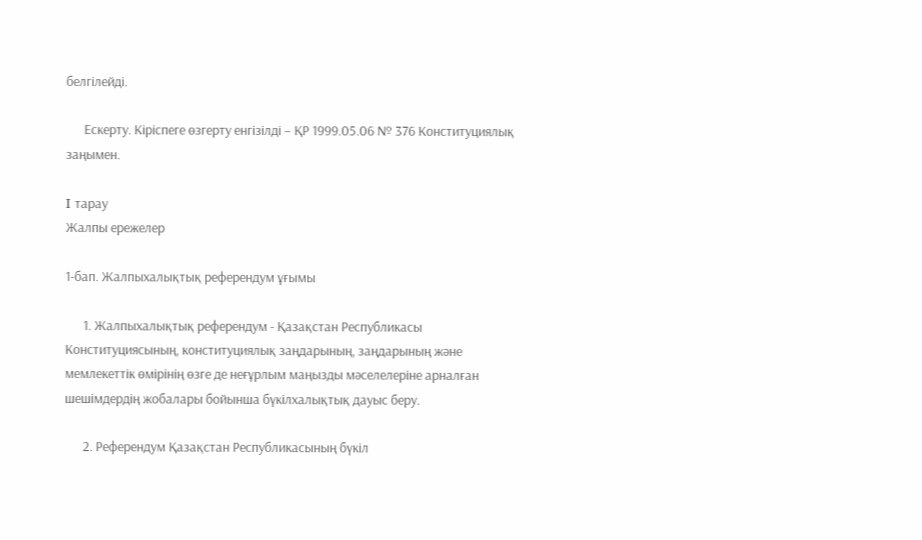белгілейді.

      Ескерту. Кіріспеге өзгерту енгізілді – ҚР 1999.05.06 № 376 Конституциялық заңымен.

I тарау
Жалпы ережелер

1-бап. Жалпыхалықтық референдум ұғымы

      1. Жалпыхалықтық референдум - Қазақстан Республикасы Конституциясының, конституциялық заңдарының, заңдарының және мемлекеттiк өмiрiнiң өзге де неғұрлым маңызды мәселелерiне арналған шешiмдердiң жобалары бойынша бүкiлхалықтық дауыс беру.

      2. Референдум Қазақстан Республикасының бүкiл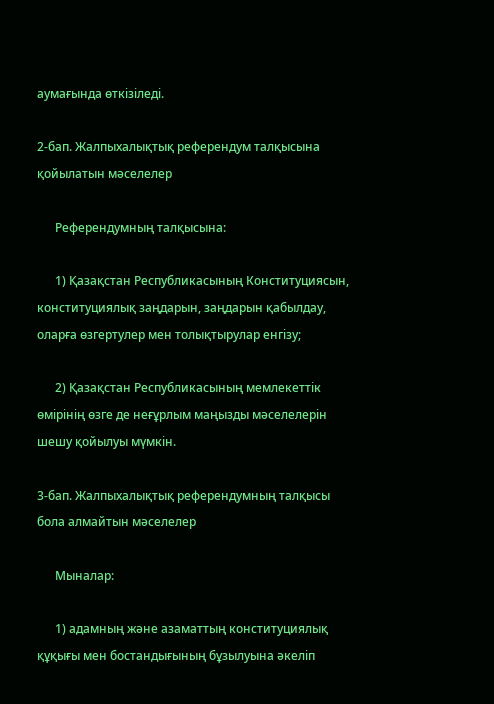аумағында өткiзiледi.

2-бап. Жалпыхалықтық референдум талқысына қойылатын мәселелер

      Референдумның талқысына:

      1) Қазақстан Республикасының Конституциясын, конституциялық заңдарын, заңдарын қабылдау, оларға өзгертулер мен толықтырулар енгiзу;

      2) Қазақстан Республикасының мемлекеттiк өмiрiнiң өзге де неғұрлым маңызды мәселелерiн шешу қойылуы мүмкiн.

3-бап. Жалпыхалықтық референдумның талқысы бола алмайтын мәселелер

      Мыналар:

      1) адамның және азаматтың конституциялық құқығы мен бостандығының бұзылуына әкелiп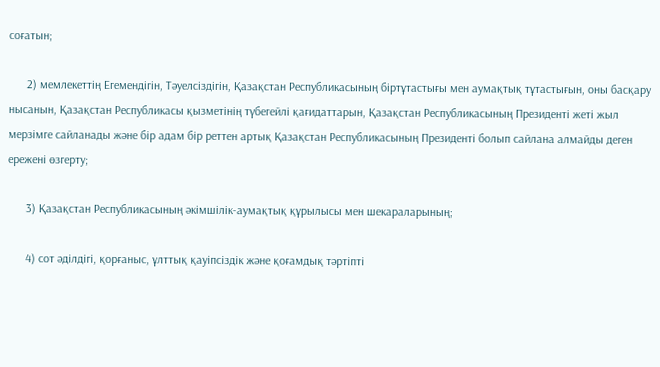соғатын;

      2) мемлекеттің Егемендігін, Тәуелсіздігін, Қазақстан Республикасының бiртұтастығы мен аумақтық тұтастығын, оны басқару нысанын, Қазақстан Республикасы қызметінің түбегейлі қағидаттарын, Қазақстан Республикасының Президенті жеті жыл мерзімге сайланады және бір адам бір реттен артық Қазақстан Республикасының Президенті болып сайлана алмайды деген ережені өзгерту;

      3) Қазақстан Республикасының әкiмшiлiк-аумақтық құрылысы мен шекараларының;

      4) сот әдiлдiгi, қорғаныс, ұлттық қауiпсiздiк және қоғамдық тәртiптi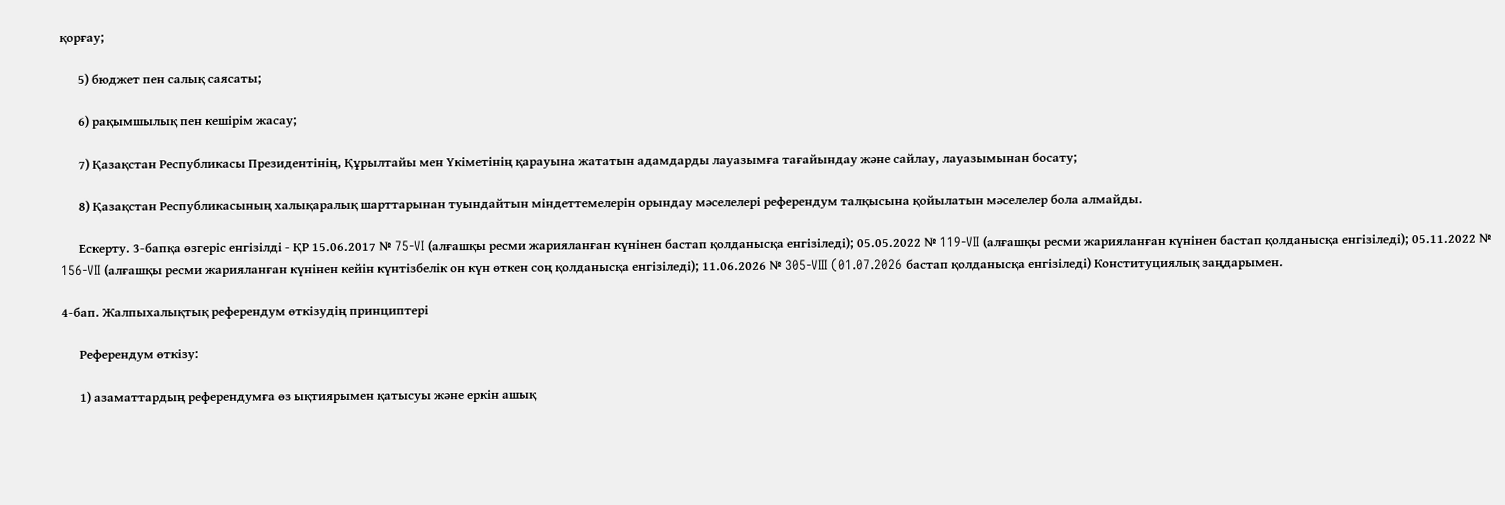қорғау;

      5) бюджет пен салық саясаты;

      6) рақымшылық пен кешiрiм жасау;

      7) Қазақстан Республикасы Президентінің, Құрылтайы мен Үкiметiнiң қарауына жататын адамдарды лауазымға тағайындау және сайлау, лауазымынан босату;

      8) Қазақстан Республикасының халықаралық шарттарынан туындайтын мiндеттемелерiн орындау мәселелерi референдум талқысына қойылатын мәселелер бола алмайды.

      Ескерту. 3-бапқа өзгеріс енгізілді - ҚР 15.06.2017 № 75-VI (алғашқы ресми жарияланған күнінен бастап қолданысқа енгізіледі); 05.05.2022 № 119-VII (алғашқы ресми жарияланған күнінен бастап қолданысқа енгізіледі); 05.11.2022 № 156-VII (алғашқы ресми жарияланған күнінен кейін күнтізбелік он күн өткен соң қолданысқа енгізіледі); 11.06.2026 № 305-VIII (01.07.2026 бастап қолданысқа енгізіледі) Конституциялық заңдарымен.

4-бап. Жалпыхалықтық референдум өткiзудiң принциптерi

      Референдум өткiзу:

      1) азаматтардың референдумға өз ықтиярымен қатысуы және еркiн ашық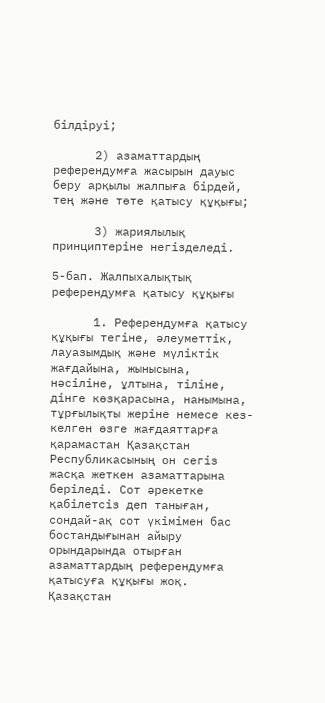бiлдiруi;

      2) азаматтардың референдумға жасырын дауыс беру арқылы жалпыға бiрдей, тең және төте қатысу құқығы;

      3) жариялылық принциптерiне негiзделедi.

5-бап. Жалпыхалықтық референдумға қатысу құқығы

      1. Референдумға қатысу құқығы тегiне, әлеуметтiк, лауазымдық және мүлiктiк жағдайына, жынысына, нәсiлiне, ұлтына, тiлiне, дiнге көзқарасына, нанымына, тұрғылықты жерiне немесе кез-келген өзге жағдаяттарға қарамастан Қазақстан Республикасының он сегiз жасқа жеткен азаматтарына берiледi. Сот әрекетке қабiлетсiз деп таныған, сондай-ақ сот үкiмiмен бас бостандығынан айыру орындарында отырған азаматтардың референдумға қатысуға құқығы жоқ. Қазақстан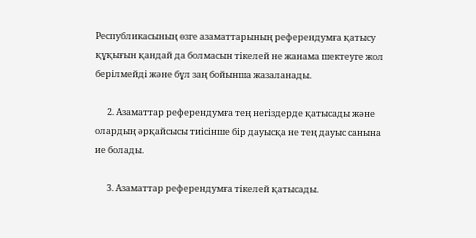Республикасының өзге азаматтарының референдумға қатысу құқығын қандай да болмасын тiкелей не жанама шектеуге жол берiлмейдi және бұл заң бойынша жазаланады.

      2. Азаматтар референдумға тең негiздерде қатысады және олардың әрқайсысы тиiсiнше бiр дауысқа не тең дауыс санына ие болады.

      3. Азаматтар референдумға тiкелей қатысады.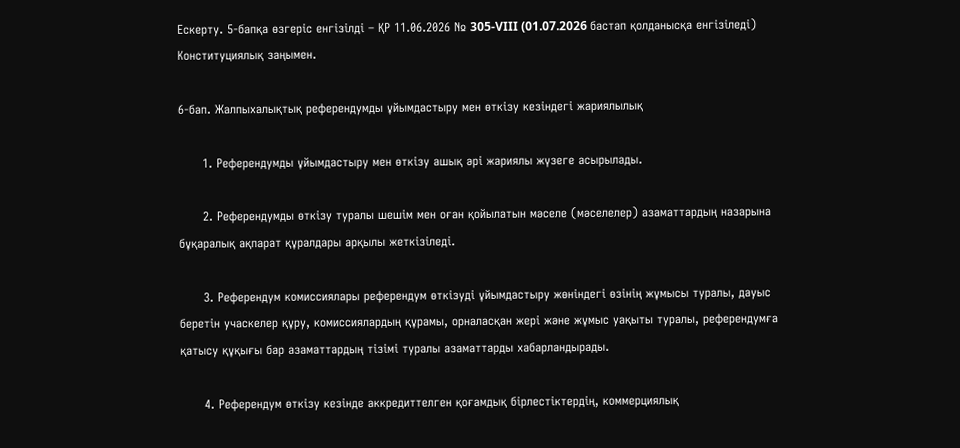Ескерту. 5-бапқа өзгеріс енгізілді – ҚР 11.06.2026 № 305-VIII (01.07.2026 бастап қолданысқа енгізіледі) Конституциялық заңымен.

6-бап. Жалпыхалықтық референдумды ұйымдастыру мен өткiзу кезiндегi жариялылық

      1. Референдумды ұйымдастыру мен өткiзу ашық әрi жариялы жүзеге асырылады.

      2. Референдумды өткiзу туралы шешiм мен оған қойылатын мәселе (мәселелер) азаматтардың назарына бұқаралық ақпарат құралдары арқылы жеткiзiледi.

      3. Референдум комиссиялары референдум өткiзудi ұйымдастыру жөнiндегi өзiнiң жұмысы туралы, дауыс беретiн учаскелер құру, комиссиялардың құрамы, орналасқан жерi және жұмыс уақыты туралы, референдумға қатысу құқығы бар азаматтардың тiзiмi туралы азаматтарды хабарландырады.

      4. Референдум өткiзу кезiнде аккредиттелген қоғамдық бірлестіктердің, коммерциялық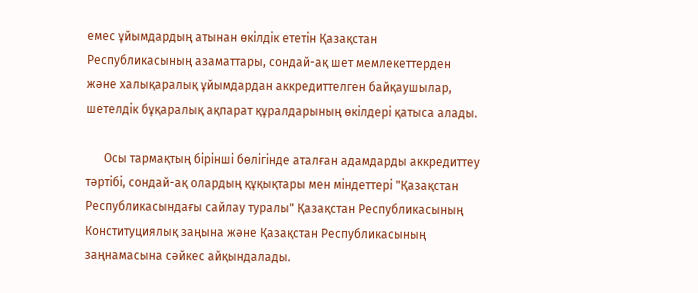емес ұйымдардың атынан өкілдік ететін Қазақстан Республикасының азаматтары, сондай-ақ шет мемлекеттерден және халықаралық ұйымдардан аккредиттелген байқаушылар, шетелдік бұқаралық ақпарат құралдарының өкілдері қатыса алады.

      Осы тармақтың бірінші бөлігінде аталған адамдарды аккредиттеу тәртібі, сондай-ақ олардың құқықтары мен міндеттері "Қазақстан Республикасындағы сайлау туралы" Қазақстан Республикасының Конституциялық заңына және Қазақстан Республикасының заңнамасына сәйкес айқындалады.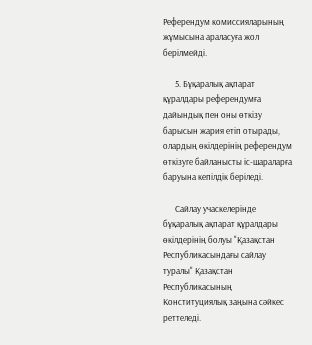Референдум комиссияларының жұмысына араласуға жол берілмейді.

      5. Бұқаралық ақпарат құралдары референдумға дайындық пен оны өткiзу барысын жария етiп отырады, олардың өкiлдерiнiң референдум өткiзуге байланысты іс-шараларға баруына кепiлдiк берiледi.

      Сайлау учаскелерінде бұқаралық ақпарат құралдары өкілдерінің болуы "Қазақстан Республикасындағы сайлау туралы" Қазақстан Республикасының Конституциялық заңына сәйкес реттеледі.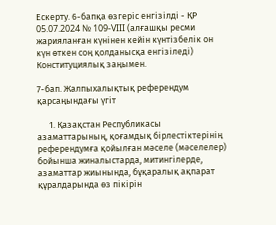Ескерту. 6-бапқа өзгеріс енгізілді - ҚР 05.07.2024 № 109-VIII (алғашқы ресми жарияланған күнінен кейін күнтізбелік он күн өткен соң қолданысқа енгізіледі) Конституциялық заңымен.

7-бап. Жалпыхалықтық референдум қарсаңындағы үгiт

      1. Қазақстан Республикасы азаматтарының, қоғамдық бiрлестiктерiнiң референдумға қойылған мәселе (мәселелер) бойынша жиналыстарда, митингiлерде, азаматтар жиынында, бұқаралық ақпарат құралдарында өз пiкiрiн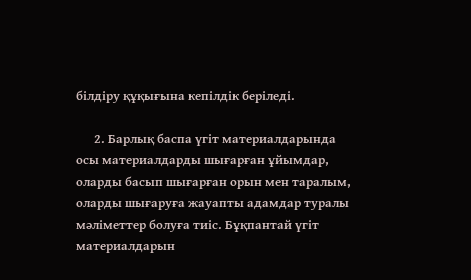бiлдiру құқығына кепiлдiк берiледi.

      2. Барлық баспа үгiт материалдарында осы материалдарды шығарған ұйымдар, оларды басып шығарған орын мен таралым, оларды шығаруға жауапты адамдар туралы мәлiметтер болуға тиiс. Бұқпантай үгiт материалдарын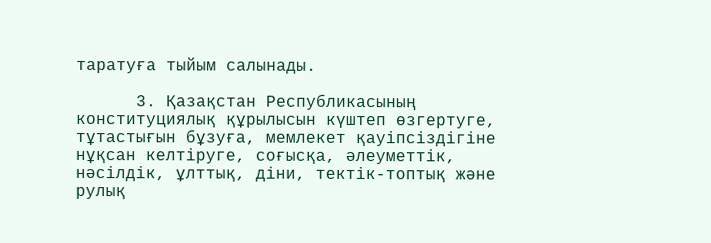таратуға тыйым салынады.

      3. Қазақстан Республикасының конституциялық құрылысын күштеп өзгертуге, тұтастығын бұзуға, мемлекет қауiпсiздiгiне нұқсан келтiруге, соғысқа, әлеуметтiк, нәсiлдiк, ұлттық, дiни, тектiк-топтық және рулық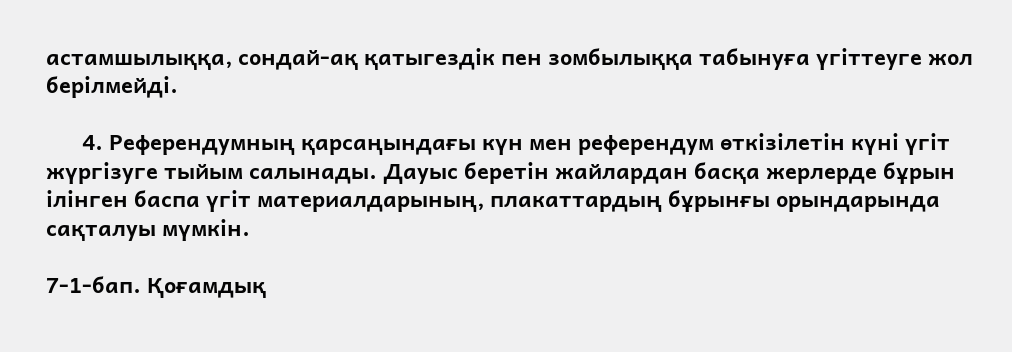астамшылыққа, сондай-ақ қатыгездiк пен зомбылыққа табынуға үгiттеуге жол берiлмейдi.

      4. Референдумның қарсаңындағы күн мен референдум өткiзiлетiн күнi үгiт жүргiзуге тыйым салынады. Дауыс беретiн жайлардан басқа жерлерде бұрын iлiнген баспа үгiт материалдарының, плакаттардың бұрынғы орындарында сақталуы мүмкiн.

7-1-бап. Қоғамдық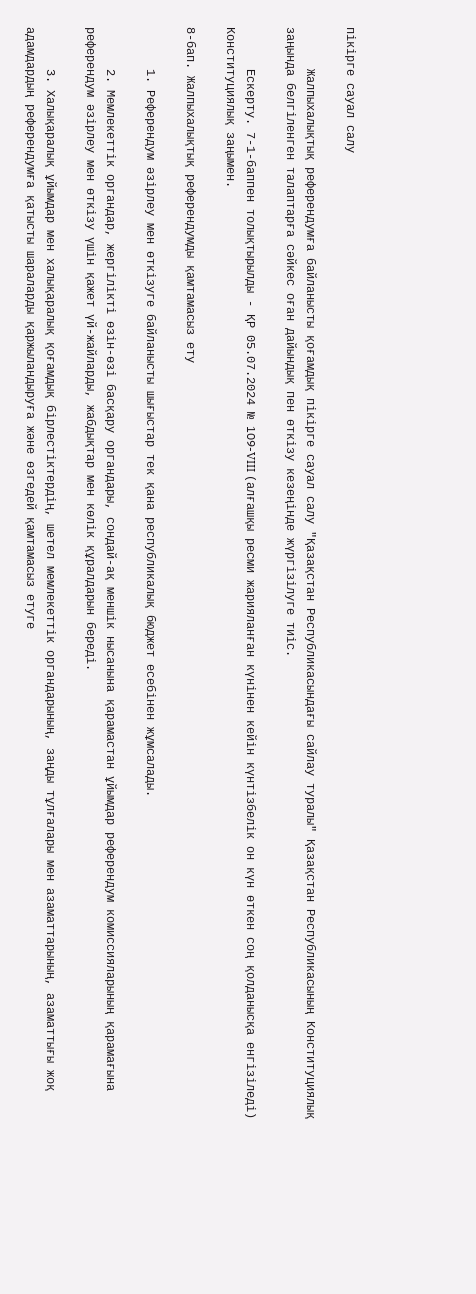пікірге сауал салу

      Жалпыхалықтық референдумға байланысты қоғамдық пікірге сауал салу "Қазақстан Республикасындағы сайлау туралы" Қазақстан Республикасының Конституциялық заңында белгіленген талаптарға сәйкес оған дайындық пен өткізу кезеңінде жүргізілуге тиіс.

      Ескерту. 7-1-баппен толықтырылды - ҚР 05.07.2024 № 109-VIII (алғашқы ресми жарияланған күнінен кейін күнтізбелік он күн өткен соң қолданысқа енгізіледі) Конституциялық заңымен.

8-бап. Жалпыхалықтық референдумды қамтамасыз ету

      1. Референдум әзiрлеу мен өткiзуге байланысты шығыстар тек қана республикалық бюджет есебiнен жұмсалады.

      2. Мемлекеттiк органдар, жергiлiктi өзiн-өзi басқару органдары, сондай-ақ меншiк нысанына қарамастан ұйымдар референдум комиссияларының қарамағына референдум әзiрлеу мен өткiзу үшiн қажет үй-жайларды, жабдықтар мен көлiк құралдарын бередi.

      3. Халықаралық ұйымдар мен халықаралық қоғамдық бiрлестiктердiң, шетел мемлекеттiк органдарының, заңды тұлғалары мен азаматтарының, азаматтығы жоқ адамдардың референдумға қатысты шараларды қаржыландыруға және өзгедей қамтамасыз етуге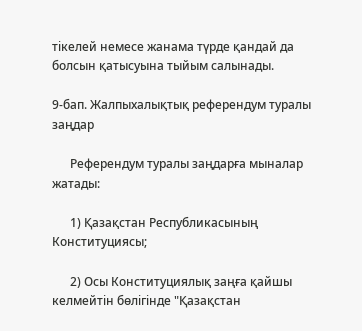тiкелей немесе жанама түрде қандай да болсын қатысуына тыйым салынады.

9-бап. Жалпыхалықтық референдум туралы заңдар

      Референдум туралы заңдарға мыналар жатады:

      1) Қазақстан Республикасының Конституциясы;

      2) Осы Конституциялық заңға қайшы келмейтiн бөлiгiнде "Қазақстан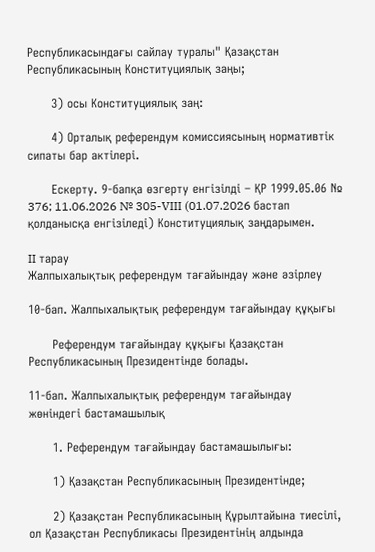Республикасындағы сайлау туралы" Қазақстан Республикасының Конституциялық заңы;

      3) осы Конституциялық заң:

      4) Орталық референдум комиссиясының нормативтiк сипаты бар актiлерi.

      Ескерту. 9-бапқа өзгерту енгізілді – ҚР 1999.05.06 № 376; 11.06.2026 № 305-VIII (01.07.2026 бастап қолданысқа енгізіледі) Конституциялық заңдарымен.

II тарау
Жалпыхалықтық референдум тағайындау және әзiрлеу

10-бап. Жалпыхалықтық референдум тағайындау құқығы

      Референдум тағайындау құқығы Қазақстан Республикасының Президентiнде болады.

11-бап. Жалпыхалықтық референдум тағайындау жөнiндегi бастамашылық

      1. Референдум тағайындау бастамашылығы:

      1) Қазақстан Республикасының Президентiнде;

      2) Қазақстан Республикасының Құрылтайына тиесілі, ол Қазақстан Республикасы Президентінің алдында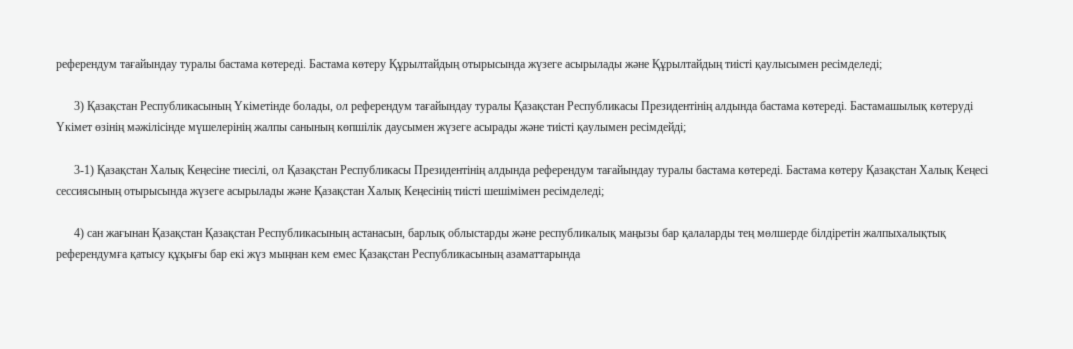референдум тағайындау туралы бастама көтереді. Бастама көтеру Құрылтайдың отырысында жүзеге асырылады және Құрылтайдың тиісті қаулысымен ресімделеді;

      3) Қазақстан Республикасының Үкiметiнде болады, ол референдум тағайындау туралы Қазақстан Республикасы Президентінің алдында бастама көтереді. Бастамашылық көтерудi Үкiмет өзiнiң мәжiлiсiнде мүшелерiнiң жалпы санының көпшiлiк даусымен жүзеге асырады және тиiстi қаулымен ресiмдейдi;

      3-1) Қазақстан Халық Кеңесіне тиесілі, ол Қазақстан Республикасы Президентінің алдында референдум тағайындау туралы бастама көтереді. Бастама көтеру Қазақстан Халық Кеңесі сессиясының отырысында жүзеге асырылады және Қазақстан Халық Кеңесінің тиісті шешімімен ресімделеді;

      4) сан жағынан Қазақстан Қазақстан Республикасының астанасын, барлық облыстарды және республикалық маңызы бар қалаларды тең мөлшерде бiлдiретiн жалпыхалықтық референдумға қатысу құқығы бар екi жүз мыңнан кем емес Қазақстан Республикасының азаматтарында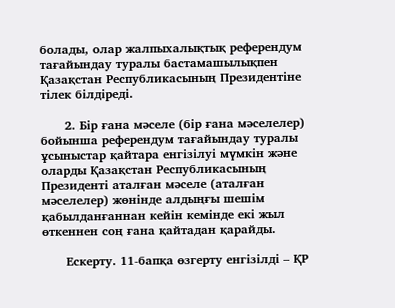болады, олар жалпыхалықтық референдум тағайындау туралы бастамашылықпен Қазақстан Республикасының Президентіне тiлек бiлдiредi.

      2. Бiр ғана мәселе (бiр ғана мәселелер) бойынша референдум тағайындау туралы ұсыныстар қайтара енгiзiлуi мүмкiн және оларды Қазақстан Республикасының Президенті аталған мәселе (аталған мәселелер) жөнiнде алдыңғы шешiм қабылданғаннан кейiн кемiнде екi жыл өткеннен соң ғана қайтадан қарайды.

      Ескерту. 11-бапқа өзгерту енгізілді – ҚР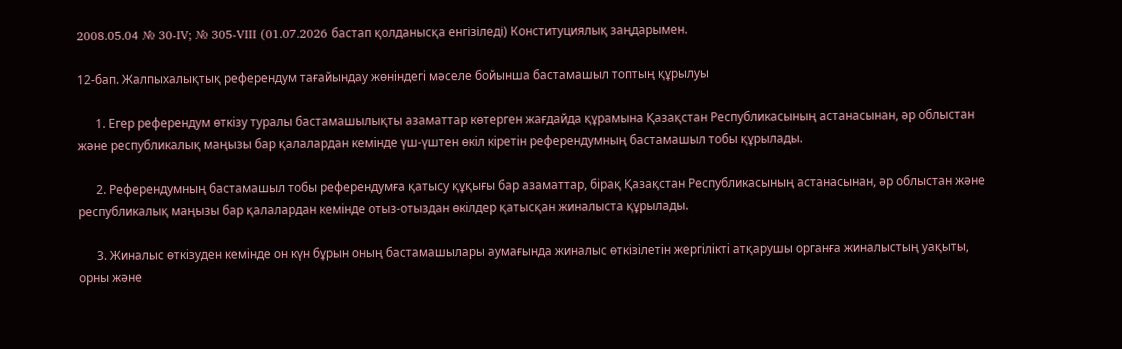2008.05.04 № 30-IV; № 305-VIII (01.07.2026 бастап қолданысқа енгізіледі) Конституциялық заңдарымен.

12-бап. Жалпыхалықтық референдум тағайындау жөнiндегi мәселе бойынша бастамашыл топтың құрылуы

      1. Егер референдум өткiзу туралы бастамашылықты азаматтар көтерген жағдайда құрамына Қазақстан Республикасының астанасынан, әр облыстан және республикалық маңызы бар қалалардан кемiнде үш-үштен өкiл кiретiн референдумның бастамашыл тобы құрылады.

      2. Референдумның бастамашыл тобы референдумға қатысу құқығы бар азаматтар, бiрақ Қазақстан Республикасының астанасынан, әр облыстан және республикалық маңызы бар қалалардан кемiнде отыз-отыздан өкiлдер қатысқан жиналыста құрылады.

      3. Жиналыс өткiзуден кемiнде он күн бұрын оның бастамашылары аумағында жиналыс өткiзiлетiн жергiлiктi атқарушы органға жиналыстың уақыты, орны және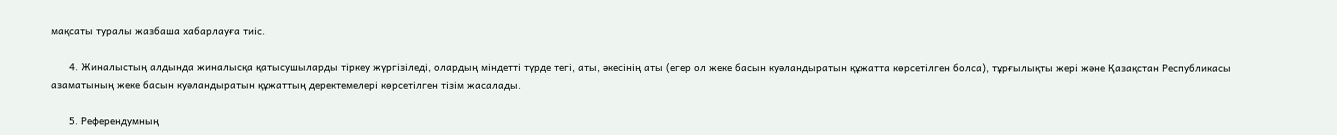мақсаты туралы жазбаша хабарлауға тиiс.

      4. Жиналыстың алдында жиналысқа қатысушыларды тiркеу жүргiзiледi, олардың мiндеттi түрде тегi, аты, әкесiнiң аты (егер ол жеке басын куәландыратын құжатта көрсетілген болса), тұрғылықты жерi және Қазақстан Республикасы азаматының жеке басын куәландыратын құжаттың деректемелерi көрсетiлген тiзiм жасалады.

      5. Референдумның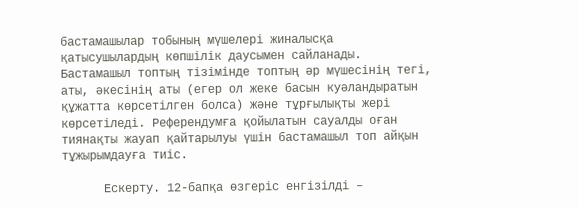бастамашылар тобының мүшелерi жиналысқа қатысушылардың көпшiлiк даусымен сайланады. Бастамашыл топтың тiзiмiнде топтың әр мүшесiнiң тегi, аты, әкесiнiң аты (егер ол жеке басын куәландыратын құжатта көрсетілген болса) және тұрғылықты жерi көрсетiледi. Референдумға қойылатын сауалды оған тиянақты жауап қайтарылуы үшiн бастамашыл топ айқын тұжырымдауға тиiс.

      Ескерту. 12-бапқа өзгеріс енгізілді –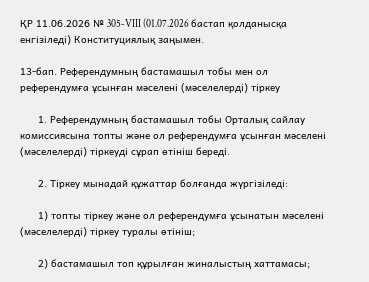ҚР 11.06.2026 № 305-VIII (01.07.2026 бастап қолданысқа енгізіледі) Конституциялық заңымен.

13-бап. Референдумның бастамашыл тобы мен ол референдумға ұсынған мәселенi (мәселелердi) тiркеу

      1. Референдумның бастамашыл тобы Орталық сайлау комиссиясына топты және ол референдумға ұсынған мәселенi (мәселелердi) тiркеудi сұрап өтiнiш бередi.

      2. Тiркеу мынадай құжаттар болғанда жүргiзiледi:

      1) топты тiркеу және ол референдумға ұсынатын мәселенi (мәселелердi) тiркеу туралы өтiнiш;

      2) бастамашыл топ құрылған жиналыстың хаттамасы;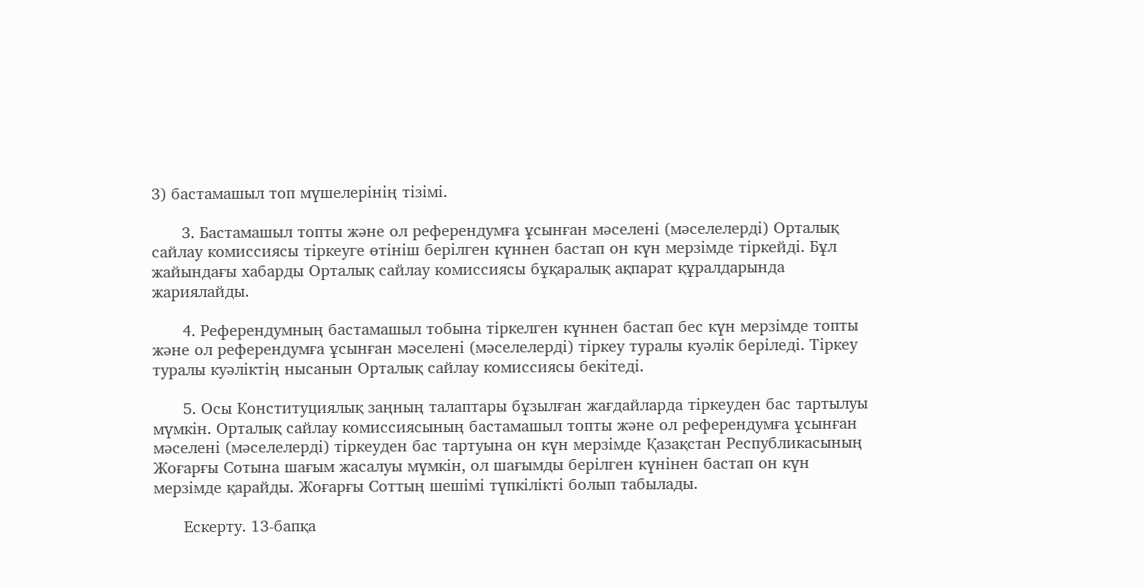3) бастамашыл топ мүшелерiнiң тiзiмi.

      3. Бастамашыл топты және ол референдумға ұсынған мәселенi (мәселелердi) Орталық сайлау комиссиясы тiркеуге өтiнiш берiлген күннен бастап он күн мерзiмде тiркейдi. Бұл жайындағы хабарды Орталық сайлау комиссиясы бұқаралық ақпарат құралдарында жариялайды.

      4. Референдумның бастамашыл тобына тiркелген күннен бастап бес күн мерзiмде топты және ол референдумға ұсынған мәселенi (мәселелердi) тiркеу туралы куәлiк берiледi. Тiркеу туралы куәлiктiң нысанын Орталық сайлау комиссиясы бекiтедi.

      5. Осы Конституциялық заңның талаптары бұзылған жағдайларда тiркеуден бас тартылуы мүмкiн. Орталық сайлау комиссиясының бастамашыл топты және ол референдумға ұсынған мәселенi (мәселелердi) тiркеуден бас тартуына он күн мерзiмде Қазақстан Республикасының Жоғарғы Сотына шағым жасалуы мүмкiн, ол шағымды берiлген күнiнен бастап он күн мерзiмде қарайды. Жоғарғы Соттың шешiмi түпкiлiктi болып табылады.

      Ескерту. 13-бапқа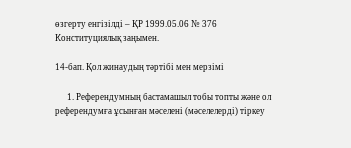өзгерту енгізілді – ҚР 1999.05.06 № 376 Конституциялық заңымен.

14-бап. Қол жинаудың тәртiбi мен мерзiмi

      1. Референдумның бастамашыл тобы топты және ол референдумға ұсынған мәселенi (мәселелердi) тiркеу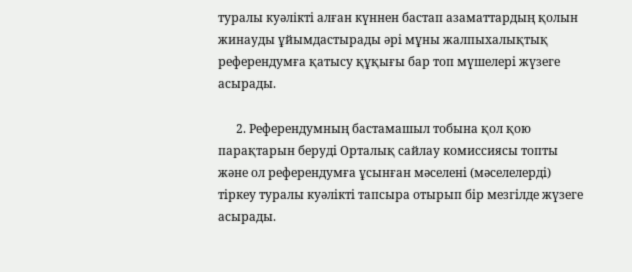туралы куәліктi алған күннен бастап азаматтардың қолын жинауды ұйымдастырады әрi мұны жалпыхалықтық референдумға қатысу құқығы бар топ мүшелерi жүзеге асырады.

      2. Референдумның бастамашыл тобына қол қою парақтарын берудi Орталық сайлау комиссиясы топты және ол референдумға ұсынған мәселенi (мәселелердi) тiркеу туралы куәлiктi тапсыра отырып бiр мезгiлде жүзеге асырады.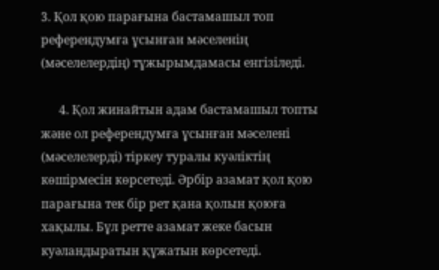3. Қол қою парағына бастамашыл топ референдумға ұсынған мәселенiң (мәселелердiң) тұжырымдамасы енгiзiледi.

      4. Қол жинайтын адам бастамашыл топты және ол референдумға ұсынған мәселенi (мәселелердi) тiркеу туралы куәлiктiң көшiрмесiн көрсетедi. Әрбiр азамат қол қою парағына тек бiр рет қана қолын қоюға хақылы. Бұл ретте азамат жеке басын куәландыратын құжатын көрсетедi.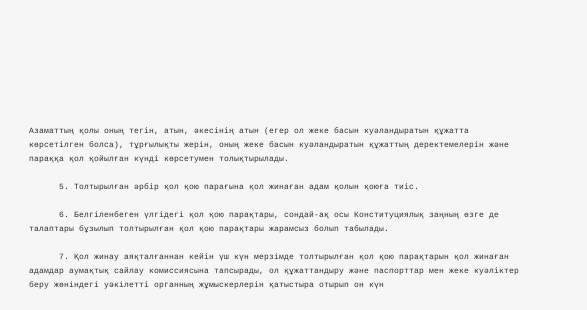Азаматтың қолы оның тегiн, атын, әкесiнiң атын (егер ол жеке басын куәландыратын құжатта көрсетілген болса), тұрғылықты жерiн, оның жеке басын куәландыратын құжаттың деректемелерiн және параққа қол қойылған күндi көрсетумен толықтырылады.

      5. Толтырылған әрбiр қол қою парағына қол жинаған адам қолын қоюға тиiс.

      6. Белгiленбеген үлгiдегi қол қою парақтары, сондай-ақ осы Конституциялық заңның өзге де талаптары бұзылып толтырылған қол қою парақтары жарамсыз болып табылады.

      7. Қол жинау аяқталғаннан кейiн үш күн мерзiмде толтырылған қол қою парақтарын қол жинаған адамдар аумақтық сайлау комиссиясына тапсырады, ол құжаттандыру және паспорттар мен жеке куәліктер беру жөніндегі уәкілетті органның жұмыскерлерін қатыстыра отырып он күн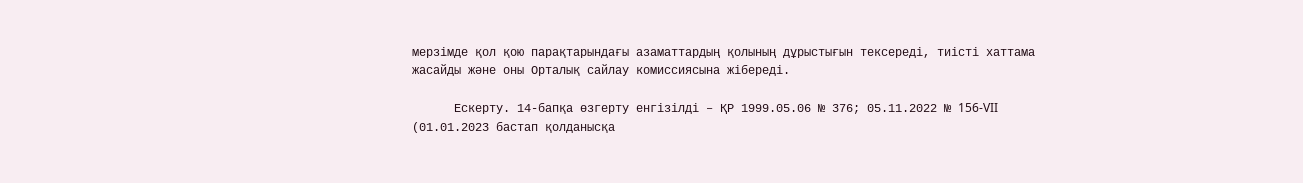мерзiмде қол қою парақтарындағы азаматтардың қолының дұрыстығын тексередi, тиiстi хаттама жасайды және оны Орталық сайлау комиссиясына жiбередi.

      Ескерту. 14-бапқа өзгерту енгізілді – ҚР 1999.05.06 № 376; 05.11.2022 № 156-VII (01.01.2023 бастап қолданысқа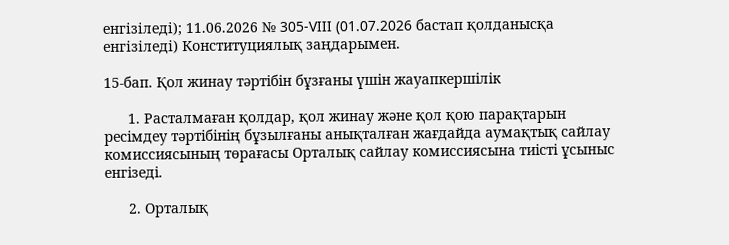енгізіледі); 11.06.2026 № 305-VIII (01.07.2026 бастап қолданысқа енгізіледі) Конституциялық заңдарымен.

15-бап. Қол жинау тәртiбiн бұзғаны үшiн жауапкершiлiк

      1. Расталмаған қолдар, қол жинау және қол қою парақтарын ресiмдеу тәртiбiнiң бұзылғаны анықталған жағдайда аумақтық сайлау комиссиясының төрағасы Орталық сайлау комиссиясына тиiстi ұсыныс енгiзедi.

      2. Орталық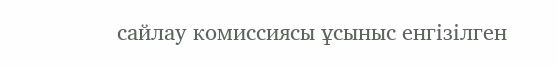сайлау комиссиясы ұсыныс енгiзiлген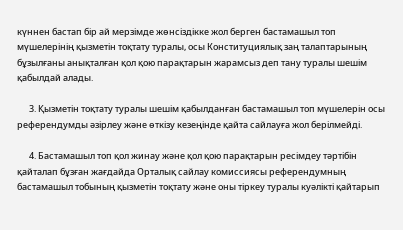күннен бастап бiр ай мерзiмде жөнсiздiкке жол берген бастамашыл топ мүшелерiнiң қызметiн тоқтату туралы, осы Конституциялық заң талаптарының бұзылғаны анықталған қол қою парақтарын жарамсыз деп тану туралы шешiм қабылдай алады.

      3. Қызметiн тоқтату туралы шешiм қабылданған бастамашыл топ мүшелерiн осы референдумды әзiрлеу және өткiзу кезеңiнде қайта сайлауға жол берiлмейдi.

      4. Бастамашыл топ қол жинау және қол қою парақтарын ресiмдеу тәртiбiн қайталап бұзған жағдайда Орталық сайлау комиссиясы референдумның бастамашыл тобының қызметiн тоқтату және оны тiркеу туралы куәліктi қайтарып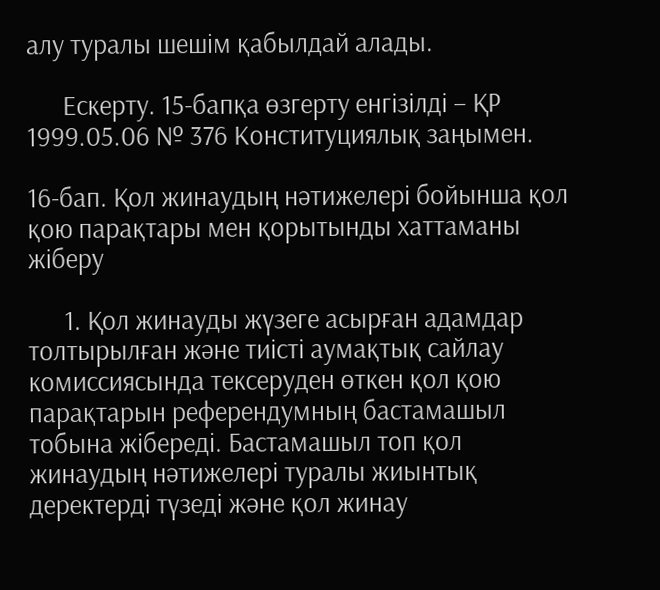алу туралы шешiм қабылдай алады.

      Ескерту. 15-бапқа өзгерту енгізілді – ҚР 1999.05.06 № 376 Конституциялық заңымен.

16-бап. Қол жинаудың нәтижелерi бойынша қол қою парақтары мен қорытынды хаттаманы жiберу

      1. Қол жинауды жүзеге асырған адамдар толтырылған және тиiстi аумақтық сайлау комиссиясында тексеруден өткен қол қою парақтарын референдумның бастамашыл тобына жiбередi. Бастамашыл топ қол жинаудың нәтижелерi туралы жиынтық деректердi түзедi және қол жинау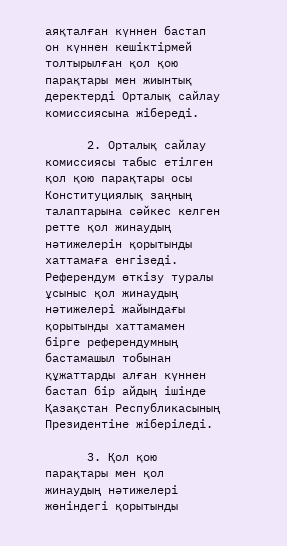аяқталған күннен бастап он күннен кешiктiрмей толтырылған қол қою парақтары мен жиынтық деректердi Орталық сайлау комиссиясына жiбередi.

      2. Орталық сайлау комиссиясы табыс етiлген қол қою парақтары осы Конституциялық заңның талаптарына сәйкес келген ретте қол жинаудың нәтижелерiн қорытынды хаттамаға енгiзедi. Референдум өткiзу туралы ұсыныс қол жинаудың нәтижелерi жайындағы қорытынды хаттамамен бiрге референдумның бастамашыл тобынан құжаттарды алған күннен бастап бiр айдың iшiнде Қазақстан Республикасының Президентiне жiберiледi.

      3. Қол қою парақтары мен қол жинаудың нәтижелерi жөнiндегi қорытынды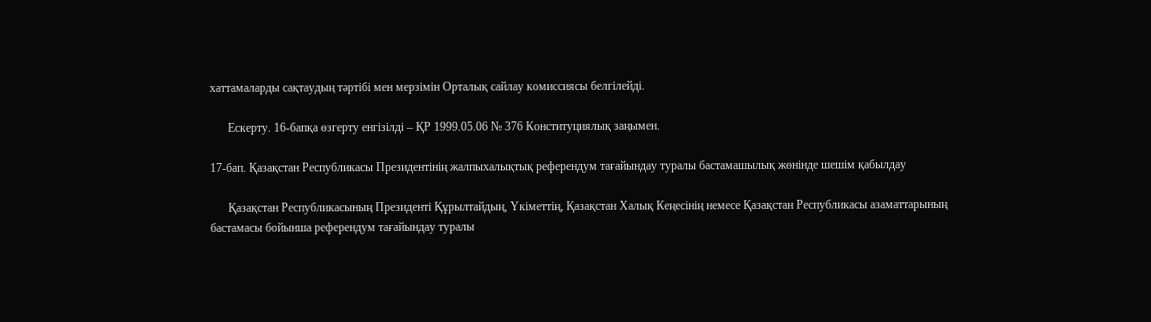хаттамаларды сақтаудың тәртiбi мен мерзiмiн Орталық сайлау комиссиясы белгiлейдi.

      Ескерту. 16-бапқа өзгерту енгізілді – ҚР 1999.05.06 № 376 Конституциялық заңымен.

17-бап. Қазақстан Республикасы Президентiнiң жалпыхалықтық референдум тағайындау туралы бастамашылық жөнiнде шешiм қабылдау

      Қазақстан Республикасының Президенті Құрылтайдың, Үкіметтің, Қазақстан Халық Кеңесінің немесе Қазақстан Республикасы азаматтарының бастамасы бойынша референдум тағайындау туралы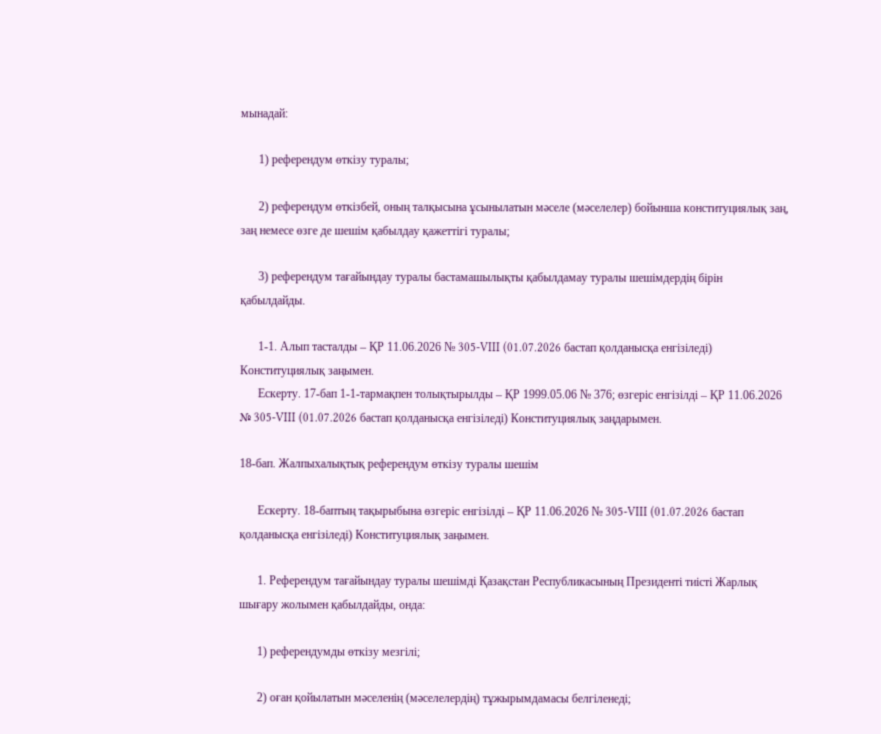мынадай:

      1) референдум өткізу туралы;

      2) референдум өткізбей, оның талқысына ұсынылатын мәселе (мәселелер) бойынша конституциялық заң, заң немесе өзге де шешiм қабылдау қажеттiгi туралы;

      3) референдум тағайындау туралы бастамашылықты қабылдамау туралы шешiмдердiң бiрiн қабылдайды.

      1-1. Алып тасталды – ҚР 11.06.2026 № 305-VIII (01.07.2026 бастап қолданысқа енгізіледі) Конституциялық заңымен.
      Ескерту. 17-бап 1-1-тармақпен толықтырылды – ҚР 1999.05.06 № 376; өзгеріс енгізілді – ҚР 11.06.2026 № 305-VIII (01.07.2026 бастап қолданысқа енгізіледі) Конституциялық заңдарымен.

18-бап. Жалпыхалықтық референдум өткізу туралы шешiм

      Ескерту. 18-баптың тақырыбына өзгеріс енгізілді – ҚР 11.06.2026 № 305-VIII (01.07.2026 бастап қолданысқа енгізіледі) Конституциялық заңымен.

      1. Референдум тағайындау туралы шешiмдi Қазақстан Республикасының Президенті тиiстi Жарлық шығару жолымен қабылдайды, онда:

      1) референдумды өткiзу мезгiлi;

      2) оған қойылатын мәселенiң (мәселелердiң) тұжырымдамасы белгiленедi;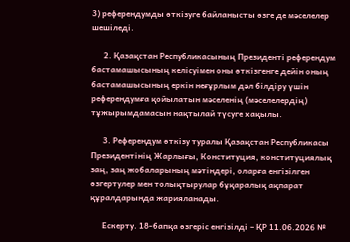3) референдумды өткiзуге байланысты өзге де мәселелер шешiледi.

      2. Қазақстан Республикасының Президенті референдум бастамашысының келiсуiмен оны өткiзгенге дейiн оның бастамашысының еркiн неғұрлым дәл бiлдiру үшiн референдумға қойылатын мәселенiң (мәселелердiң) тұжырымдамасын нақтылай түсуге хақылы.

      3. Референдум өткізу туралы Қазақстан Республикасы Президентінің Жарлығы, Конституция, конституциялық заң, заң жобаларының мәтiндерi, оларға енгiзiлген өзгертулер мен толықтырулар бұқаралық ақпарат құралдарында жарияланады.

      Ескерту. 18-бапқа өзгеріс енгізілді – ҚР 11.06.2026 №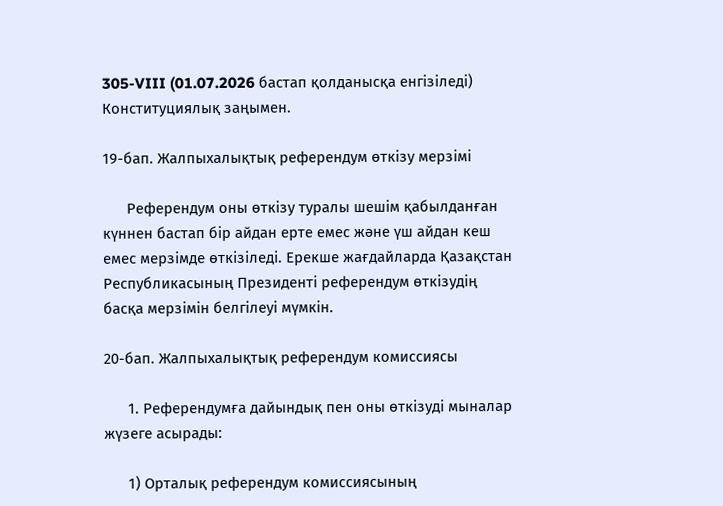305-VIII (01.07.2026 бастап қолданысқа енгізіледі) Конституциялық заңымен.

19-бап. Жалпыхалықтық референдум өткiзу мерзiмi

      Референдум оны өткiзу туралы шешiм қабылданған күннен бастап бiр айдан ерте емес және үш айдан кеш емес мерзiмде өткiзiледi. Ерекше жағдайларда Қазақстан Республикасының Президенті референдум өткiзудiң басқа мерзiмiн белгiлеуі мүмкiн.

20-бап. Жалпыхалықтық референдум комиссиясы

      1. Референдумға дайындық пен оны өткiзудi мыналар жүзеге асырады:

      1) Орталық референдум комиссиясының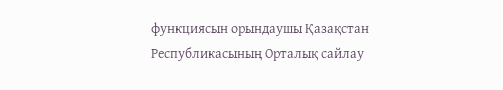функциясын орындаушы Қазақстан Республикасының Орталық сайлау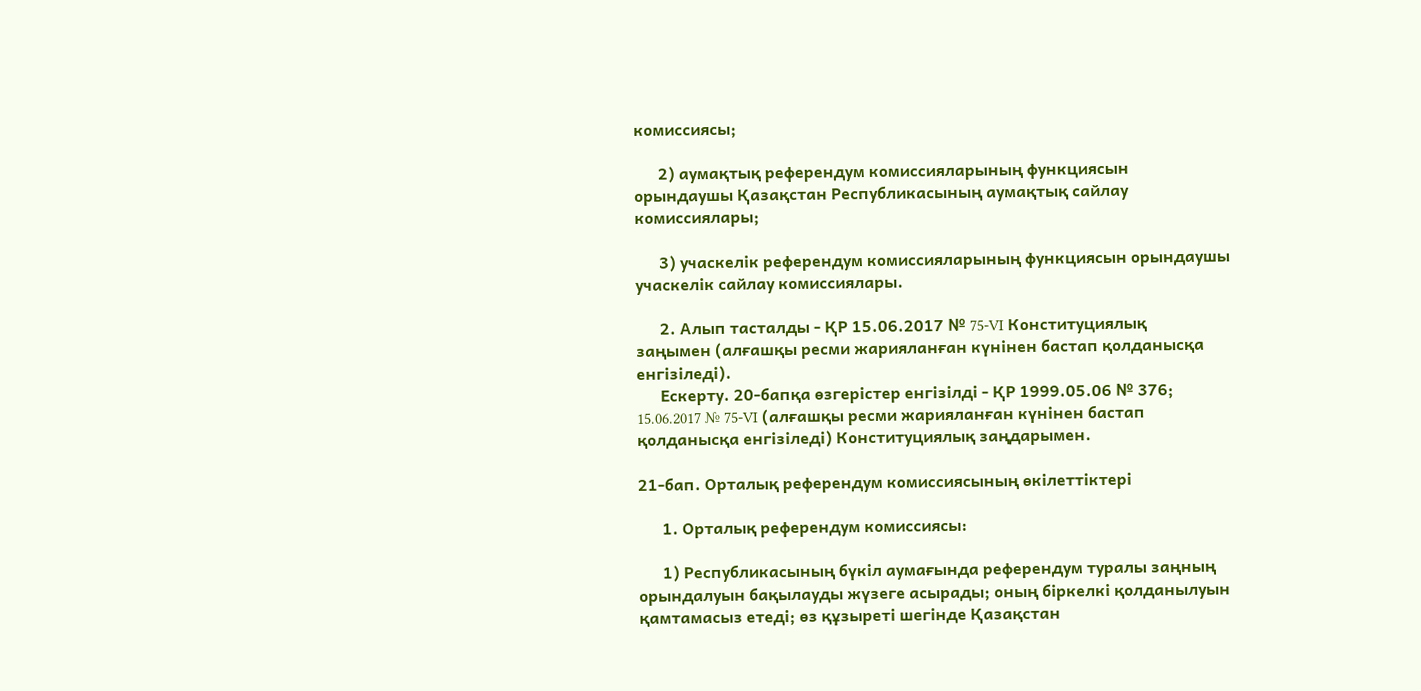комиссиясы;

      2) аумақтық референдум комиссияларының функциясын орындаушы Қазақстан Республикасының аумақтық сайлау комиссиялары;

      3) учаскелiк референдум комиссияларының функциясын орындаушы учаскелiк сайлау комиссиялары.

      2. Алып тасталды - ҚР 15.06.2017 № 75-VI Конституциялық заңымен (алғашқы ресми жарияланған күнінен бастап қолданысқа енгізіледі).
      Ескерту. 20-бапқа өзгерістер енгізілді - ҚР 1999.05.06 № 376; 15.06.2017 № 75-VI (алғашқы ресми жарияланған күнінен бастап қолданысқа енгізіледі) Конституциялық заңдарымен.

21-бап. Орталық референдум комиссиясының өкiлеттiктерi

      1. Орталық референдум комиссиясы:

      1) Республикасының бүкiл аумағында референдум туралы заңның орындалуын бақылауды жүзеге асырады; оның бiркелкi қолданылуын қамтамасыз етедi; өз құзыретi шегiнде Қазақстан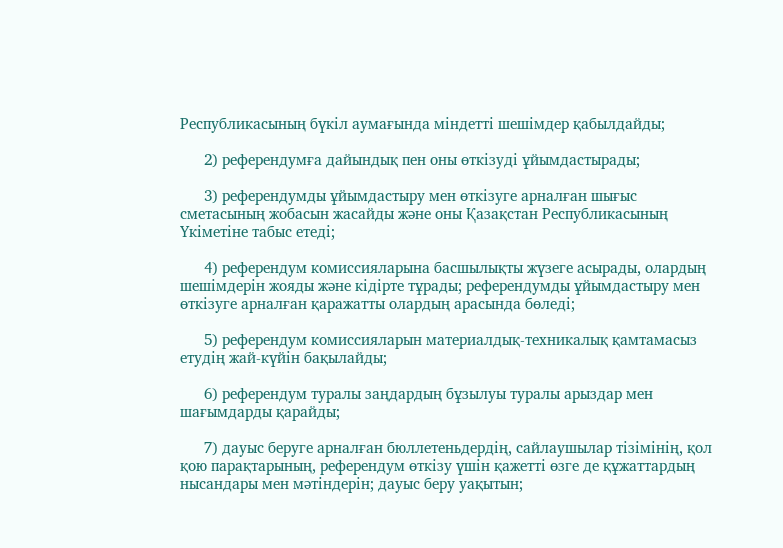Республикасының бүкiл аумағында мiндеттi шешiмдер қабылдайды;

      2) референдумға дайындық пен оны өткiзудi ұйымдастырады;

      3) референдумды ұйымдастыру мен өткiзуге арналған шығыс сметасының жобасын жасайды және оны Қазақстан Республикасының Үкiметiне табыс етедi;

      4) референдум комиссияларына басшылықты жүзеге асырады, олардың шешiмдерiн жояды және кiдiрте тұрады; референдумды ұйымдастыру мен өткiзуге арналған қаражатты олардың арасында бөледi;

      5) референдум комиссияларын материалдық-техникалық қамтамасыз етудiң жай-күйiн бақылайды;

      6) референдум туралы заңдардың бұзылуы туралы арыздар мен шағымдарды қарайды;

      7) дауыс беруге арналған бюллетеньдердiң, сайлаушылар тiзiмiнiң, қол қою парақтарының, референдум өткiзу үшiн қажеттi өзге де құжаттардың нысандары мен мәтiндерiн; дауыс беру уақытын;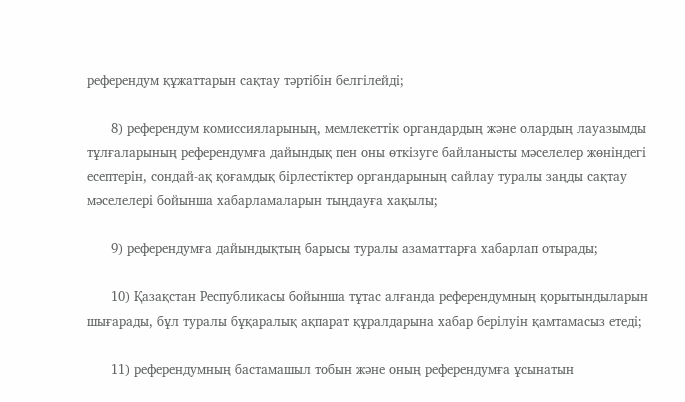референдум құжаттарын сақтау тәртiбiн белгiлейдi;

      8) референдум комиссияларының, мемлекеттiк органдардың және олардың лауазымды тұлғаларының референдумға дайындық пен оны өткiзуге байланысты мәселелер жөнiндегi есептерiн, сондай-ақ қоғамдық бiрлестiктер органдарының сайлау туралы заңды сақтау мәселелерi бойынша хабарламаларын тыңдауға хақылы;

      9) референдумға дайындықтың барысы туралы азаматтарға хабарлап отырады;

      10) Қазақстан Республикасы бойынша тұтас алғанда референдумның қорытындыларын шығарады, бұл туралы бұқаралық ақпарат құралдарына хабар берiлуiн қамтамасыз етедi;

      11) референдумның бастамашыл тобын және оның референдумға ұсынатын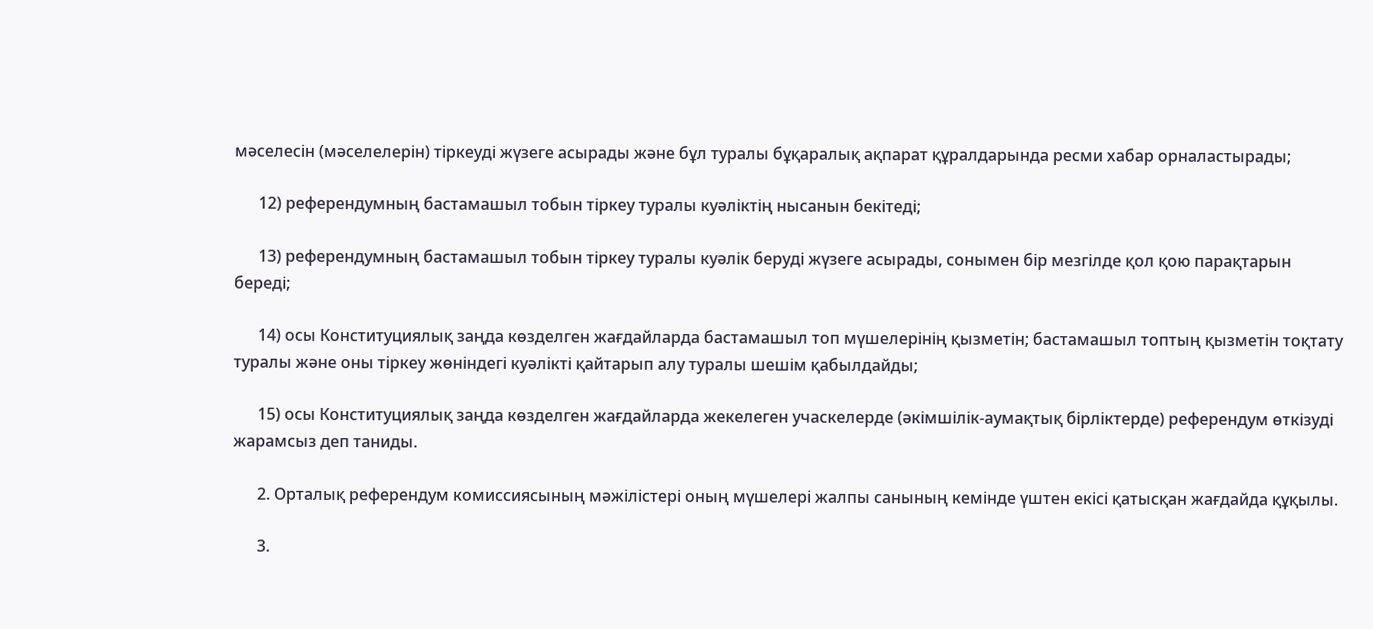мәселесiн (мәселелерiн) тiркеудi жүзеге асырады және бұл туралы бұқаралық ақпарат құралдарында ресми хабар орналастырады;

      12) референдумның бастамашыл тобын тіркеу туралы куәлiктiң нысанын бекiтедi;

      13) референдумның бастамашыл тобын тiркеу туралы куәлiк берудi жүзеге асырады, сонымен бiр мезгiлде қол қою парақтарын бередi;

      14) осы Конституциялық заңда көзделген жағдайларда бастамашыл топ мүшелерiнiң қызметін; бастамашыл топтың қызметiн тоқтату туралы және оны тiркеу жөнiндегi куәлiктi қайтарып алу туралы шешім қабылдайды;

      15) осы Конституциялық заңда көзделген жағдайларда жекелеген учаскелерде (әкiмшілік-аумақтық бiрлiктерде) референдум өткiзудi жарамсыз деп таниды.

      2. Орталық референдум комиссиясының мәжiлiстерi оның мүшелерi жалпы санының кемiнде үштен екiсi қатысқан жағдайда құқылы.

      3.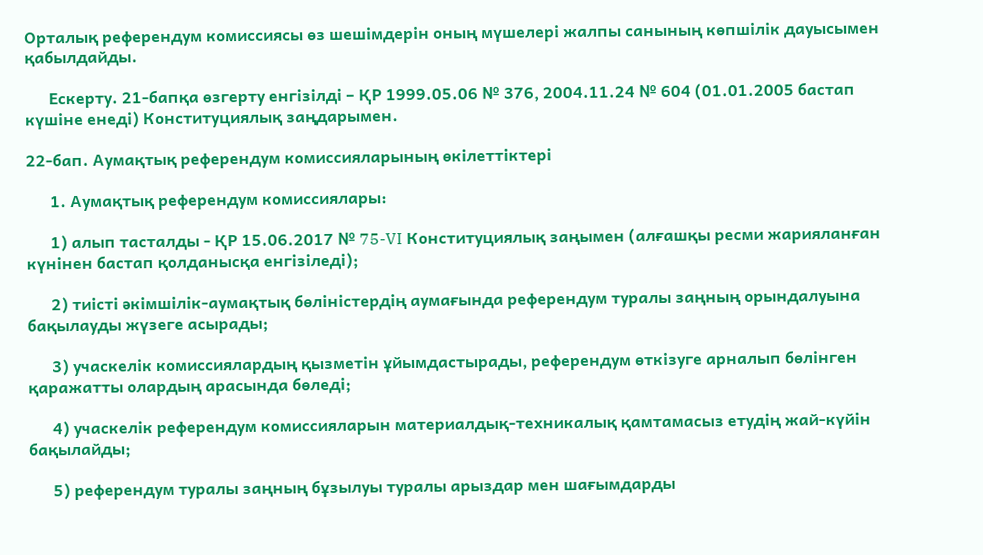Орталық референдум комиссиясы өз шешiмдерiн оның мүшелерi жалпы санының көпшiлiк дауысымен қабылдайды.

      Ескерту. 21-бапқа өзгерту енгізілді – ҚР 1999.05.06 № 376, 2004.11.24 № 604 (01.01.2005 бастап күшіне енеді) Конституциялық заңдарымен.

22-бап. Аумақтық референдум комиссияларының өкiлеттiктерi

      1. Аумақтық референдум комиссиялары:

      1) алып тасталды - ҚР 15.06.2017 № 75-VI Конституциялық заңымен (алғашқы ресми жарияланған күнінен бастап қолданысқа енгізіледі);

      2) тиiстi әкiмшiлiк-аумақтық бөлiнiстердiң аумағында референдум туралы заңның орындалуына бақылауды жүзеге асырады;

      3) учаскелiк комиссиялардың қызметiн ұйымдастырады, референдум өткiзуге арналып бөлiнген қаражатты олардың арасында бөледi;

      4) учаскелiк референдум комиссияларын материалдық-техникалық қамтамасыз етудiң жай-күйiн бақылайды;

      5) референдум туралы заңның бұзылуы туралы арыздар мен шағымдарды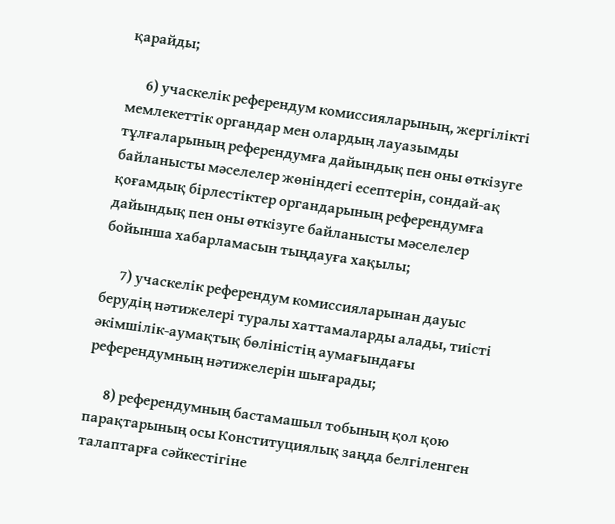қарайды;

      6) учаскелiк референдум комиссияларының, жергiлiктi мемлекеттiк органдар мен олардың лауазымды тұлғаларының референдумға дайындық пен оны өткiзуге байланысты мәселелер жөніндегі есептерін, сондай-ақ қоғамдық бірлестіктер органдарының референдумға дайындық пен оны өткiзуге байланысты мәселелер бойынша хабарламасын тыңдауға хақылы;

      7) учаскелiк референдум комиссияларынан дауыс берудiң нәтижелерi туралы хаттамаларды алады, тиiстi әкiмшiлiк-аумақтық бөлiнiстiң аумағындағы референдумның нәтижелерiн шығарады;

      8) референдумның бастамашыл тобының қол қою парақтарының осы Конституциялық заңда белгiленген талаптарға сәйкестігіне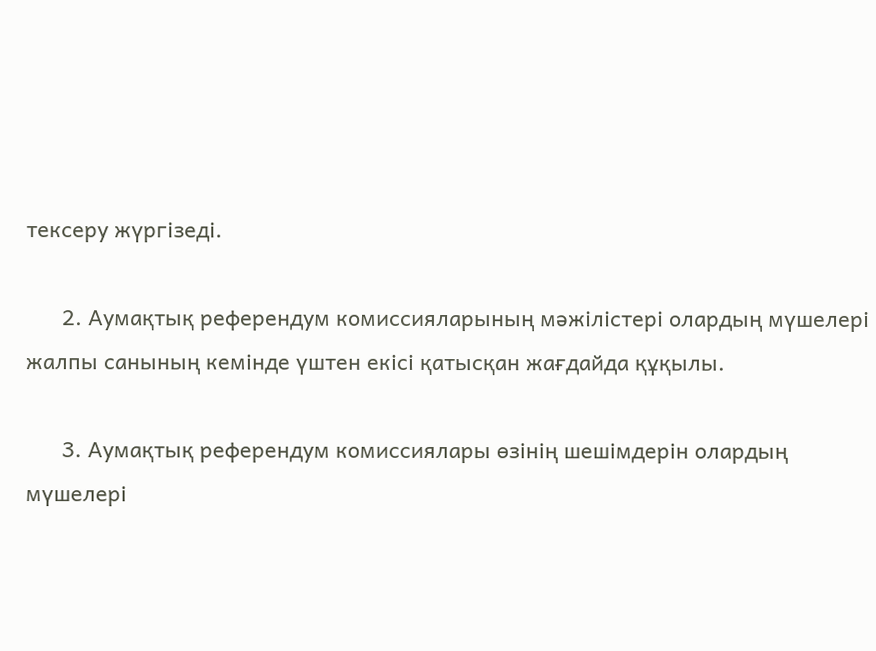тексеру жүргiзедi.

      2. Аумақтық референдум комиссияларының мәжiлiстерi олардың мүшелерi жалпы санының кемiнде үштен екiсi қатысқан жағдайда құқылы.

      3. Аумақтық референдум комиссиялары өзiнiң шешiмдерiн олардың мүшелерi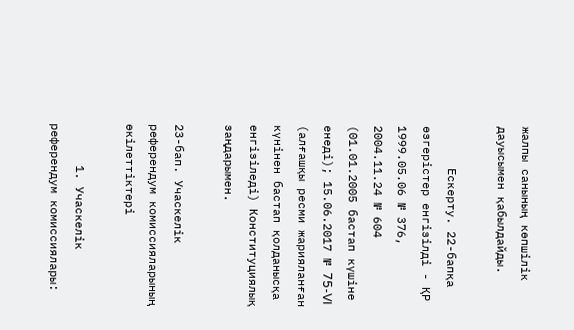жалпы санының көпшiлiк дауысымен қабылдайды.

      Ескерту. 22-бапқа өзгерістер енгізілді - ҚР 1999.05.06 № 376, 2004.11.24 № 604 (01.01.2005 бастап күшіне енеді); 15.06.2017 № 75-VI (алғашқы ресми жарияланған күнінен бастап қолданысқа енгізіледі) Конституциялық заңдарымен.

23-бап. Учаскелiк референдум комиссияларының өкiлеттiктерi

      1. Учаскелiк референдум комиссиялары: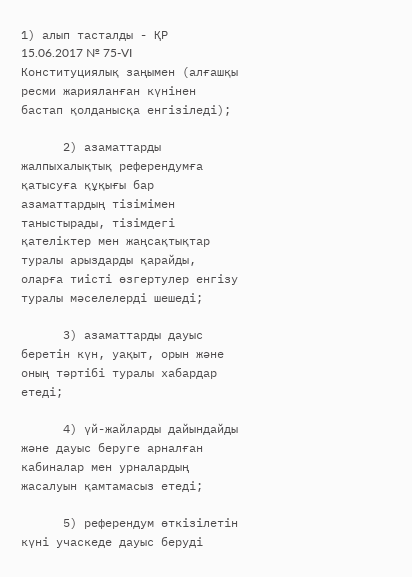1) алып тасталды - ҚР 15.06.2017 № 75-VI Конституциялық заңымен (алғашқы ресми жарияланған күнінен бастап қолданысқа енгізіледі);

      2) азаматтарды жалпыхалықтық референдумға қатысуға құқығы бар азаматтардың тiзiмiмен таныстырады, тiзiмдегi қателiктер мен жаңсақтықтар туралы арыздарды қарайды, оларға тиiстi өзгертулер енгiзу туралы мәселелердi шешедi;

      3) азаматтарды дауыс беретiн күн, уақыт, орын және оның тәртiбi туралы хабардар етедi;

      4) үй-жайларды дайындайды және дауыс беруге арналған кабиналар мен урналардың жасалуын қамтамасыз етедi;

      5) референдум өткiзiлетiн күнi учаскеде дауыс берудi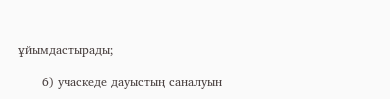ұйымдастырады;

      6) учаскеде дауыстың саналуын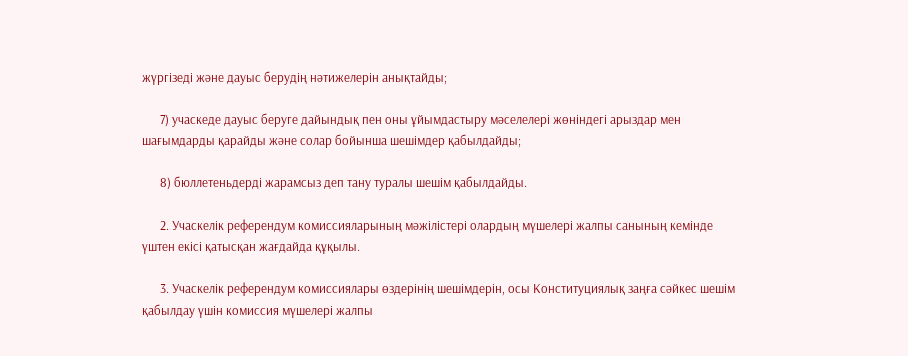жүргiзедi және дауыс берудiң нәтижелерiн анықтайды;

      7) учаскеде дауыс беруге дайындық пен оны ұйымдастыру мәселелерi жөнiндегi арыздар мен шағымдарды қарайды және солар бойынша шешiмдер қабылдайды;

      8) бюллетеньдердi жарамсыз деп тану туралы шешiм қабылдайды.

      2. Учаскелiк референдум комиссияларының мәжiлiстерi олардың мүшелерi жалпы санының кемiнде үштен екiсi қатысқан жағдайда құқылы.

      3. Учаскелiк референдум комиссиялары өздерiнiң шешiмдерiн, осы Конституциялық заңға сәйкес шешiм қабылдау үшiн комиссия мүшелерi жалпы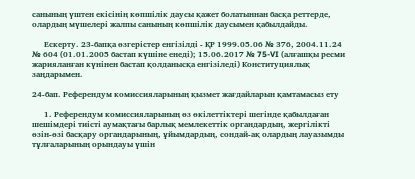санының үштен екiсiнiң көпшiлiк даусы қажет болатыннан басқа реттерде, олардың мүшелерi жалпы санының көпшiлiк даусымен қабылдайды.

      Ескерту. 23-бапқа өзгерістер енгізілді - ҚР 1999.05.06 № 376, 2004.11.24 № 604 (01.01.2005 бастап күшіне енеді); 15.06.2017 № 75-VI (алғашқы ресми жарияланған күнінен бастап қолданысқа енгізіледі) Конституциялық заңдарымен.

24-бап. Референдум комиссияларының қызмет жағдайларын қамтамасыз ету

      1. Референдум комиссияларының өз өкiлеттiктерi шегiнде қабылдаған шешiмдерi тиiстi аумақтағы барлық мемлекеттiк органдардың, жергiлiктi өзiн-өзi басқару органдарының, ұйымдардың, сондай-ақ олардың лауазымды тұлғаларының орындауы үшiн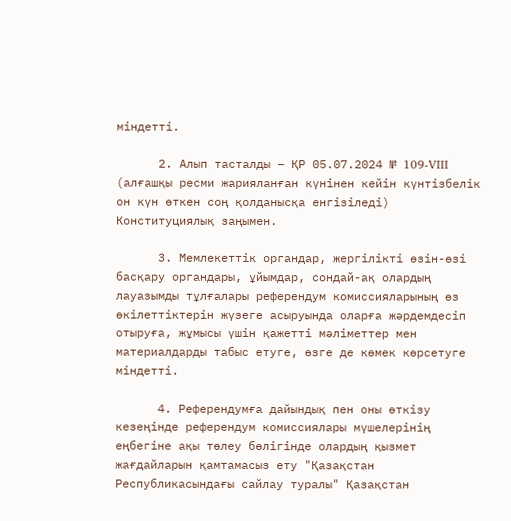мiндеттi.

      2. Алып тасталды – ҚР 05.07.2024 № 109-VIII (алғашқы ресми жарияланған күнінен кейін күнтізбелік он күн өткен соң қолданысқа енгізіледі) Конституциялық заңымен.

      3. Мемлекеттiк органдар, жергiлiктi өзiн-өзi басқару органдары, ұйымдар, сондай-ақ олардың лауазымды тұлғалары референдум комиссияларының өз өкiлеттiктерiн жүзеге асыруында оларға жәрдемдесiп отыруға, жұмысы үшiн қажеттi мәлiметтер мен материалдарды табыс етуге, өзге де көмек көрсетуге мiндеттi.

      4. Референдумға дайындық пен оны өткізу кезеңінде референдум комиссиялары мүшелерінің еңбегіне ақы төлеу бөлігінде олардың қызмет жағдайларын қамтамасыз ету "Қазақстан Республикасындағы сайлау туралы" Қазақстан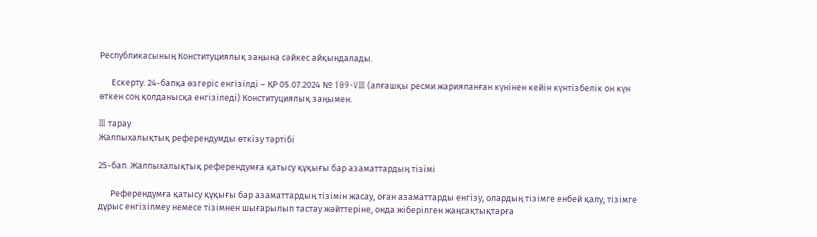Республикасының Конституциялық заңына сәйкес айқындалады.

      Ескерту. 24-бапқа өзгеріс енгізілді – ҚР 05.07.2024 № 109-VIII (алғашқы ресми жарияланған күнінен кейін күнтізбелік он күн өткен соң қолданысқа енгізіледі) Конституциялық заңымен.

III тарау
Жалпыхалықтық референдумды өткiзу тәртiбi

25-бап. Жалпыхалықтық референдумға қатысу құқығы бар азаматтардың тiзiмi

      Референдумға қатысу құқығы бар азаматтардың тiзiмiн жасау, оған азаматтарды енгiзу, олардың тiзiмге енбей қалу, тiзiмге дұрыс енгiзiлмеу немесе тiзiмнен шығарылып тастау жәйттерiне, онда жiберiлген жаңсақтықтарға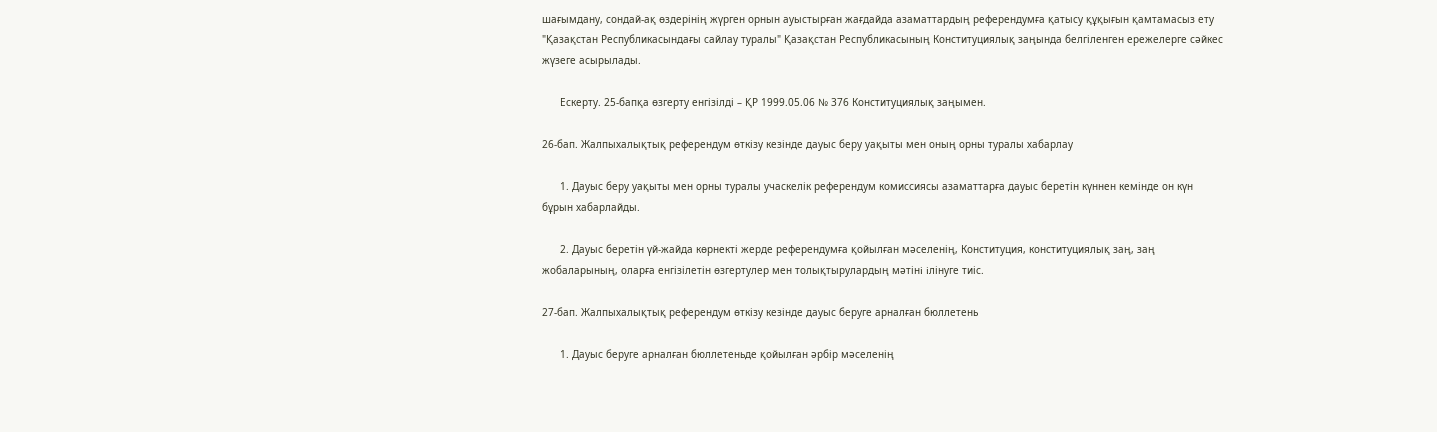шағымдану, сондай-ақ өздерiнiң жүрген орнын ауыстырған жағдайда азаматтардың референдумға қатысу құқығын қамтамасыз ету "Қазақстан Республикасындағы сайлау туралы" Қазақстан Республикасының Конституциялық заңында белгiленген ережелерге сәйкес жүзеге асырылады.

      Ескерту. 25-бапқа өзгерту енгізілді – ҚР 1999.05.06 № 376 Конституциялық заңымен.

26-бап. Жалпыхалықтық референдум өткiзу кезiнде дауыс беру уақыты мен оның орны туралы хабарлау

      1. Дауыс беру уақыты мен орны туралы учаскелiк референдум комиссиясы азаматтарға дауыс беретiн күннен кемiнде он күн бұрын хабарлайды.

      2. Дауыс беретiн үй-жайда көрнектi жерде референдумға қойылған мәселенiң, Конституция, конституциялық заң, заң жобаларының, оларға енгiзiлетiн өзгертулер мен толықтырулардың мәтiнi iлiнуге тиiс.

27-бап. Жалпыхалықтық референдум өткiзу кезiнде дауыс беруге арналған бюллетень

      1. Дауыс беруге арналған бюллетеньде қойылған әрбiр мәселенiң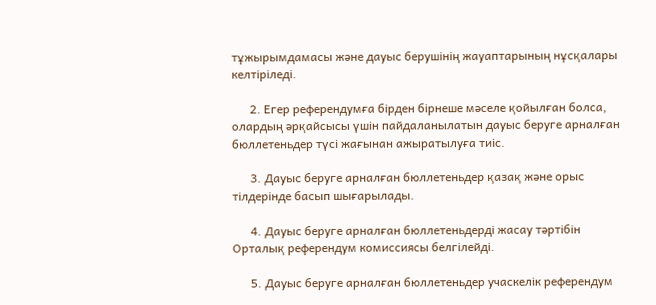тұжырымдамасы және дауыс берушiнiң жауаптарының нұсқалары келтiрiледi.

      2. Егер референдумға бiрден бiрнеше мәселе қойылған болса, олардың әрқайсысы үшiн пайдаланылатын дауыс беруге арналған бюллетеньдер түсi жағынан ажыратылуға тиiс.

      3. Дауыс беруге арналған бюллетеньдер қазақ және орыс тілдерінде басып шығарылады.

      4. Дауыс беруге арналған бюллетеньдердi жасау тәртiбiн Орталық референдум комиссиясы белгiлейдi.

      5. Дауыс беруге арналған бюллетеньдер учаскелік референдум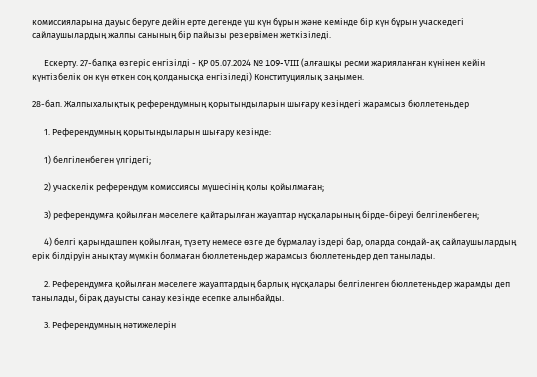комиссияларына дауыс беруге дейін ерте дегенде үш күн бұрын және кемінде бір күн бұрын учаскедегі сайлаушылардың жалпы санының бір пайызы резервімен жеткізіледі.

      Ескерту. 27-бапқа өзгеріс енгізілді - ҚР 05.07.2024 № 109-VIII (алғашқы ресми жарияланған күнінен кейін күнтізбелік он күн өткен соң қолданысқа енгізіледі) Конституциялық заңымен.

28-бап. Жалпыхалықтық референдумның қорытындыларын шығару кезiндегi жарамсыз бюллетеньдер

      1. Референдумның қорытындыларын шығару кезiнде:

      1) белгiленбеген үлгiдегi;

      2) учаскелiк референдум комиссиясы мүшесiнiң қолы қойылмаған;

      3) референдумға қойылған мәселеге қайтарылған жауаптар нұсқаларының бiрде-бiреуi белгіленбеген;

      4) белгi қарындашпен қойылған, түзету немесе өзге де бұрмалау iздерi бар, оларда сондай-ақ сайлаушылардың ерiк бiлдiруiн анықтау мүмкiн болмаған бюллетеньдер жарамсыз бюллетеньдер деп танылады.

      2. Референдумға қойылған мәселеге жауаптардың барлық нұсқалары белгіленген бюллетеньдер жарамды деп танылады, бiрақ дауысты санау кезiнде есепке алынбайды.

      3. Референдумның нәтижелерiн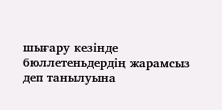шығару кезiнде бюллетеньдердiң жарамсыз деп танылуына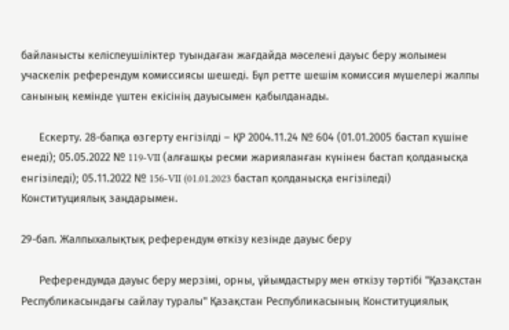байланысты келіспеушіліктер туындаған жағдайда мәселені дауыс беру жолымен учаскелік референдум комиссиясы шешедi. Бұл ретте шешiм комиссия мүшелерi жалпы санының кемiнде үштен екісiнiң дауысымен қабылданады.

      Ескерту. 28-бапқа өзгерту енгізілді – ҚР 2004.11.24 № 604 (01.01.2005 бастап күшіне енеді); 05.05.2022 № 119-VII (алғашқы ресми жарияланған күнінен бастап қолданысқа енгізіледі); 05.11.2022 № 156-VII (01.01.2023 бастап қолданысқа енгізіледі) Конституциялық заңдарымен.

29-бап. Жалпыхалықтық референдум өткiзу кезiнде дауыс беру

      Референдумда дауыс беру мерзiмi, орны, ұйымдастыру мен өткiзу тәртiбi "Қазақстан Республикасындағы сайлау туралы" Қазақстан Республикасының Конституциялық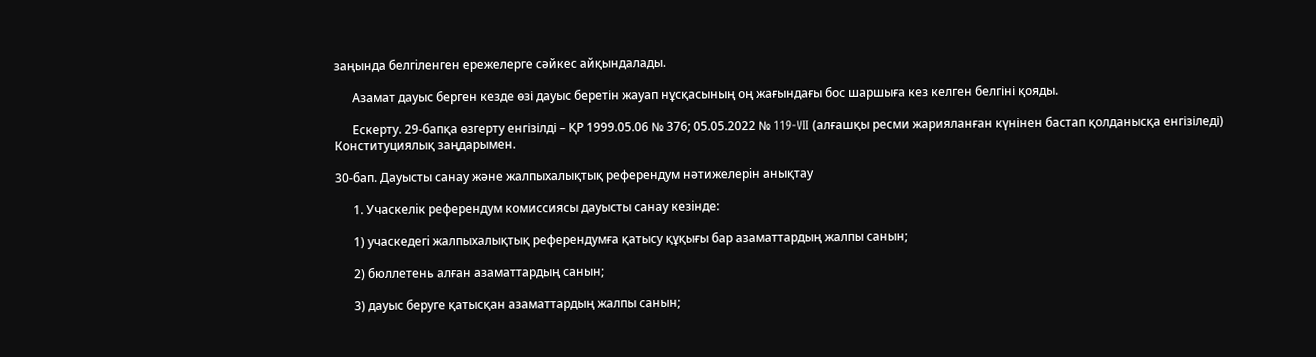заңында белгiленген ережелерге сәйкес айқындалады.

      Азамат дауыс берген кезде өзі дауыс беретін жауап нұсқасының оң жағындағы бос шаршыға кез келген белгіні қояды.

      Ескерту. 29-бапқа өзгерту енгізілді – ҚР 1999.05.06 № 376; 05.05.2022 № 119-VII (алғашқы ресми жарияланған күнінен бастап қолданысқа енгізіледі) Конституциялық заңдарымен.

30-бап. Дауысты санау және жалпыхалықтық референдум нәтижелерiн анықтау

      1. Учаскелiк референдум комиссиясы дауысты санау кезiнде:

      1) учаскедегi жалпыхалықтық референдумға қатысу құқығы бар азаматтардың жалпы санын;

      2) бюллетень алған азаматтардың санын;

      3) дауыс беруге қатысқан азаматтардың жалпы санын;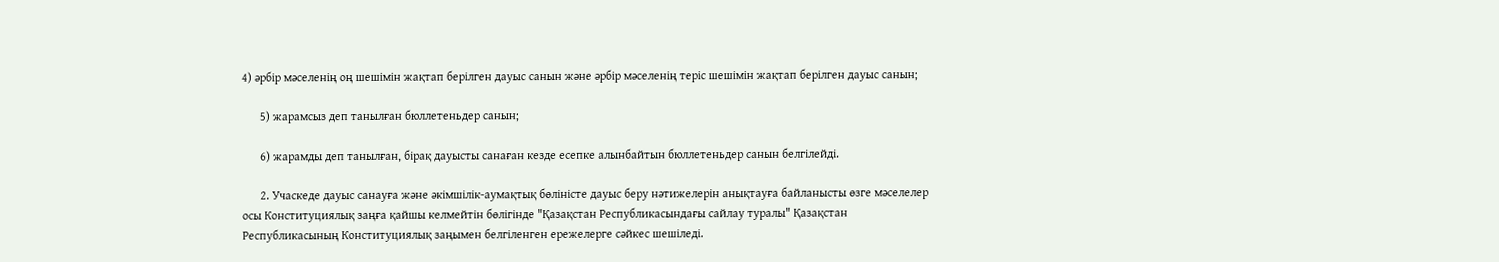4) әрбiр мәселенiң оң шешiмiн жақтап берiлген дауыс санын және әрбiр мәселенiң терiс шешiмiн жақтап берiлген дауыс санын;

      5) жарамсыз деп танылған бюллетеньдер санын;

      6) жарамды деп танылған, бiрақ дауысты санаған кезде есепке алынбайтын бюллетеньдер санын белгiлейдi.

      2. Учаскеде дауыс санауға және әкiмшiлiк-аумақтық бөлiнiсте дауыс беру нәтижелерiн анықтауға байланысты өзге мәселелер осы Конституциялық заңға қайшы келмейтiн бөлiгiнде "Қазақстан Республикасындағы сайлау туралы" Қазақстан Республикасының Конституциялық заңымен белгiленген ережелерге сәйкес шешiледi.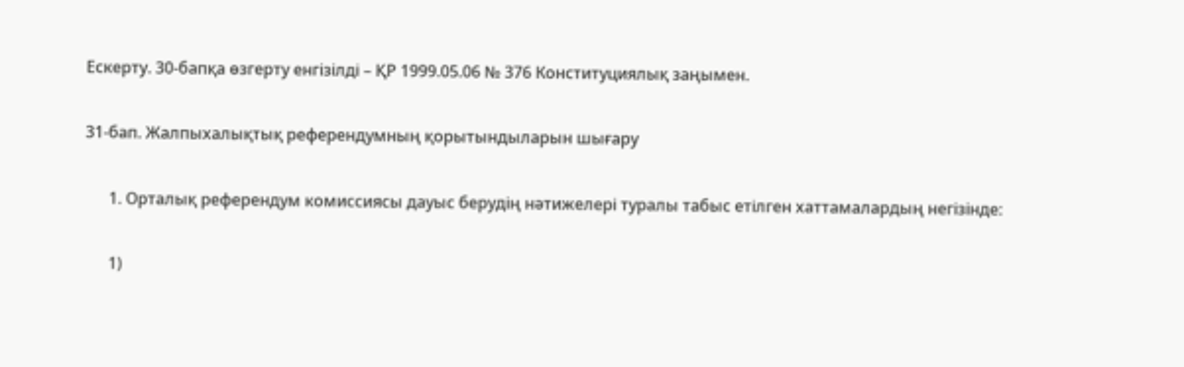Ескерту. 30-бапқа өзгерту енгізілді – ҚР 1999.05.06 № 376 Конституциялық заңымен.

31-бап. Жалпыхалықтық референдумның қорытындыларын шығару

      1. Орталық референдум комиссиясы дауыс берудiң нәтижелерi туралы табыс етiлген хаттамалардың негiзiнде:

      1)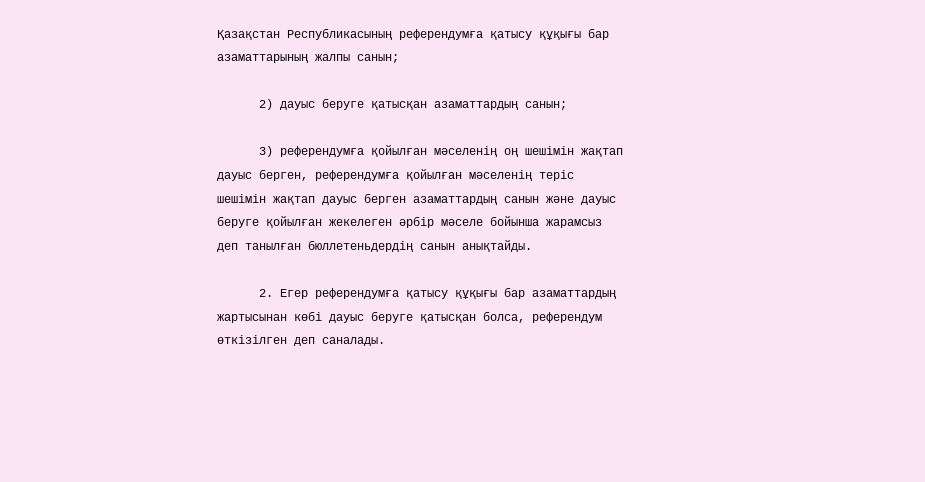Қазақстан Республикасының референдумға қатысу құқығы бар азаматтарының жалпы санын;

      2) дауыс беруге қатысқан азаматтардың санын;

      3) референдумға қойылған мәселенiң оң шешiмiн жақтап дауыс берген, референдумға қойылған мәселенiң терiс шешiмiн жақтап дауыс берген азаматтардың санын және дауыс беруге қойылған жекелеген әрбiр мәселе бойынша жарамсыз деп танылған бюллетеньдердiң санын анықтайды.

      2. Егер референдумға қатысу құқығы бар азаматтардың жартысынан көбi дауыс беруге қатысқан болса, референдум өткiзiлген деп саналады.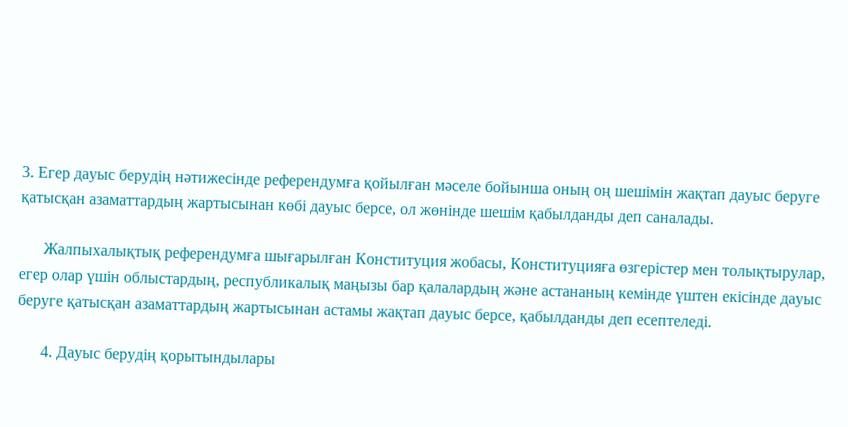3. Егер дауыс берудiң нәтижесiнде референдумға қойылған мәселе бойынша оның оң шешiмiн жақтап дауыс беруге қатысқан азаматтардың жартысынан көбi дауыс берсе, ол жөнiнде шешiм қабылданды деп саналады.

      Жалпыхалықтық референдумға шығарылған Конституция жобасы, Конституцияға өзгерістер мен толықтырулар, егер олар үшін облыстардың, республикалық маңызы бар қалалардың және астананың кемінде үштен екісінде дауыс беруге қатысқан азаматтардың жартысынан астамы жақтап дауыс берсе, қабылданды деп есептеледі.

      4. Дауыс берудiң қорытындылары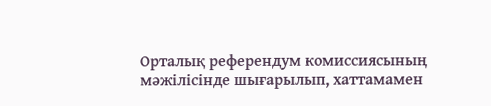Орталық референдум комиссиясының мәжiлiсiнде шығарылып, хаттамамен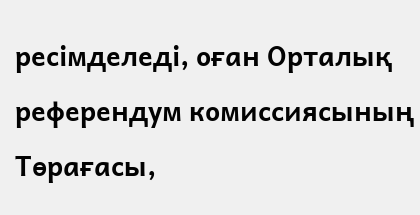ресiмделедi, оған Орталық референдум комиссиясының Төрағасы,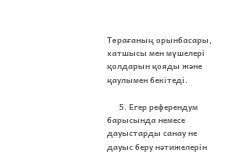Төрағаның орынбасары, хатшысы мен мүшелерi қолдарын қояды және қаулымен бекiтедi.

      5. Егер референдум барысында немесе дауыстарды санау не дауыс беру нәтижелерiн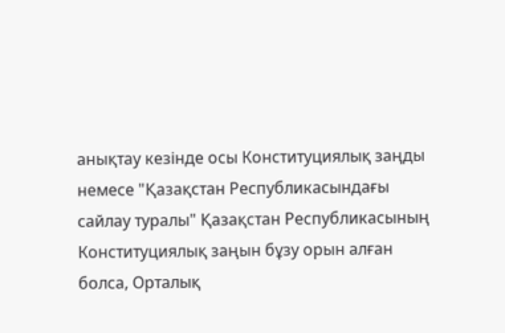анықтау кезiнде осы Конституциялық заңды немесе "Қазақстан Республикасындағы сайлау туралы" Қазақстан Республикасының Конституциялық заңын бұзу орын алған болса, Орталық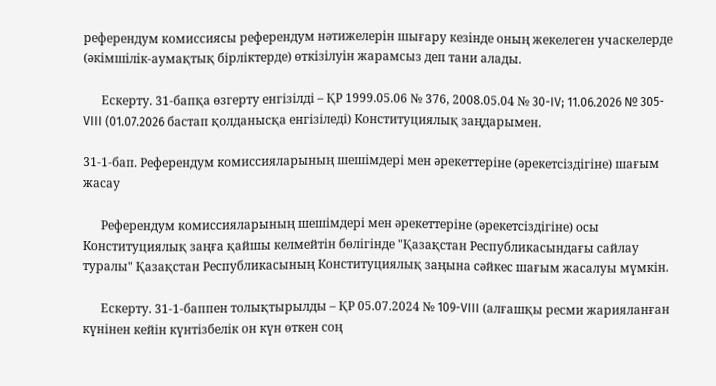референдум комиссиясы референдум нәтижелерiн шығару кезiнде оның жекелеген учаскелерде (әкiмшiлiк-аумақтық бірліктерде) өткiзiлуiн жарамсыз деп тани алады.

      Ескерту. 31-бапқа өзгерту енгізілді – ҚР 1999.05.06 № 376, 2008.05.04 № 30-IV; 11.06.2026 № 305-VIII (01.07.2026 бастап қолданысқа енгізіледі) Конституциялық заңдарымен.

31-1-бап. Референдум комиссияларының шешімдері мен әрекеттеріне (әрекетсіздігіне) шағым жасау

      Референдум комиссияларының шешімдері мен әрекеттеріне (әрекетсіздігіне) осы Конституциялық заңға қайшы келмейтін бөлігінде "Қазақстан Республикасындағы сайлау туралы" Қазақстан Республикасының Конституциялық заңына сәйкес шағым жасалуы мүмкін.

      Ескерту. 31-1-баппен толықтырылды – ҚР 05.07.2024 № 109-VIII (алғашқы ресми жарияланған күнінен кейін күнтізбелік он күн өткен соң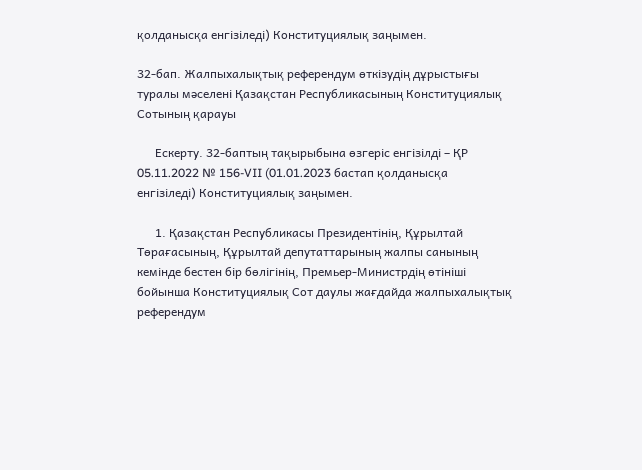қолданысқа енгізіледі) Конституциялық заңымен.

32-бап. Жалпыхалықтық референдум өткiзудiң дұрыстығы туралы мәселенi Қазақстан Республикасының Конституциялық Сотының қарауы

      Ескерту. 32-баптың тақырыбына өзгеріс енгізілді – ҚР 05.11.2022 № 156-VII (01.01.2023 бастап қолданысқа енгізіледі) Конституциялық заңымен.

      1. Қазақстан Республикасы Президентінің, Құрылтай Төрағасының, Құрылтай депутаттарының жалпы санының кемінде бестен бір бөлігінің, Премьер-Министрдің өтініші бойынша Конституциялық Сот даулы жағдайда жалпыхалықтық референдум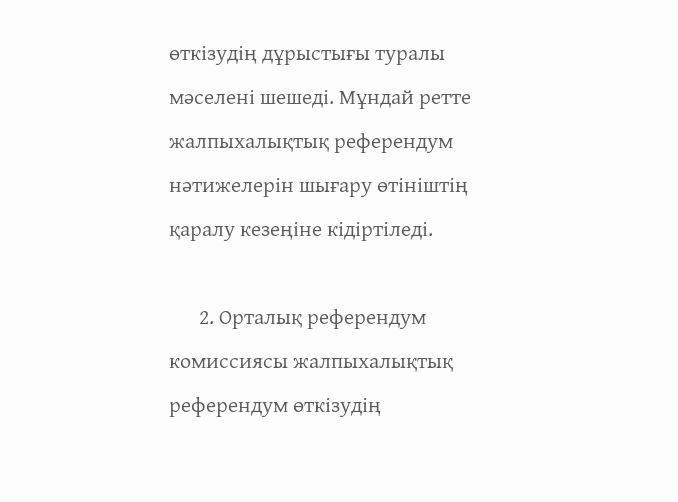өткізудің дұрыстығы туралы мәселені шешеді. Мұндай ретте жалпыхалықтық референдум нәтижелерiн шығару өтiнiштiң қаралу кезеңiне кiдiртiледi.

      2. Орталық референдум комиссиясы жалпыхалықтық референдум өткiзудiң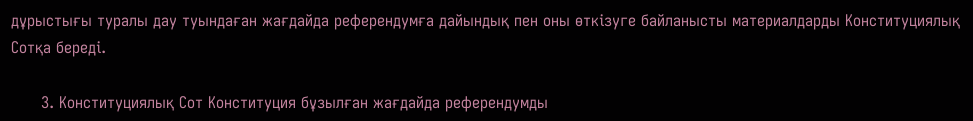дұрыстығы туралы дау туындаған жағдайда референдумға дайындық пен оны өткiзуге байланысты материалдарды Конституциялық Сотқа бередi.

      3. Конституциялық Сот Конституция бұзылған жағдайда референдумды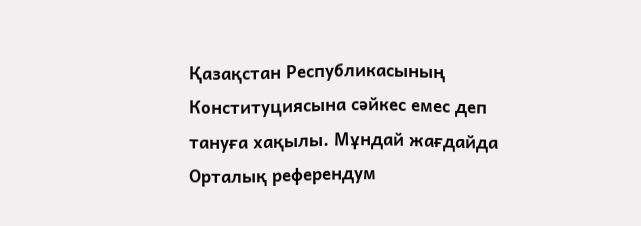Қазақстан Республикасының Конституциясына сәйкес емес деп тануға хақылы. Мұндай жағдайда Орталық референдум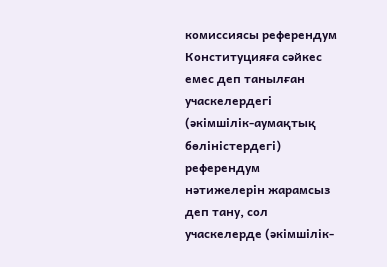комиссиясы референдум Конституцияға сәйкес емес деп танылған учаскелердегi (әкiмшiлiк-аумақтық бөлiнiстердегi) референдум нәтижелерiн жарамсыз деп тану, сол учаскелерде (әкiмшiлiк-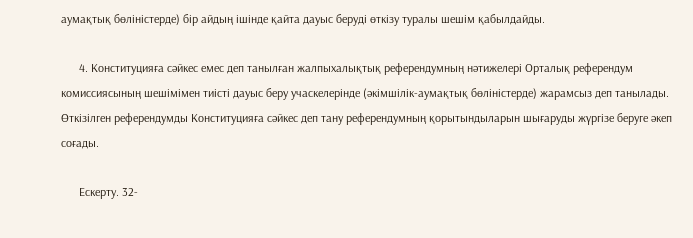аумақтық бөлiнiстерде) бiр айдың iшiнде қайта дауыс берудi өткiзу туралы шешiм қабылдайды.

      4. Конституцияға сәйкес емес деп танылған жалпыхалықтық референдумның нәтижелерi Орталық референдум комиссиясының шешiмiмен тиiстi дауыс беру учаскелерiнде (әкiмшiлiк-аумақтық бөлiнiстерде) жарамсыз деп танылады. Өткiзiлген референдумды Конституцияға сәйкес деп тану референдумның қорытындыларын шығаруды жүргiзе беруге әкеп соғады.

      Ескерту. 32-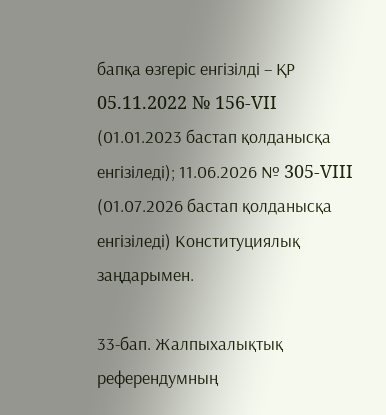бапқа өзгеріс енгізілді – ҚР 05.11.2022 № 156-VII (01.01.2023 бастап қолданысқа енгізіледі); 11.06.2026 № 305-VIII (01.07.2026 бастап қолданысқа енгізіледі) Конституциялық заңдарымен.

33-бап. Жалпыхалықтық референдумның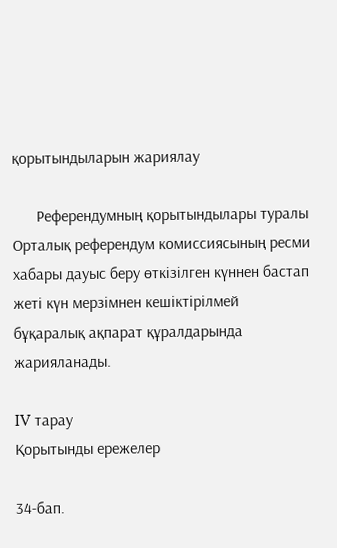қорытындыларын жариялау

      Референдумның қорытындылары туралы Орталық референдум комиссиясының ресми хабары дауыс беру өткiзiлген күннен бастап жетi күн мерзiмнен кешiктiрiлмей бұқаралық ақпарат құралдарында жарияланады.

IV тарау
Қорытынды ережелер

34-бап.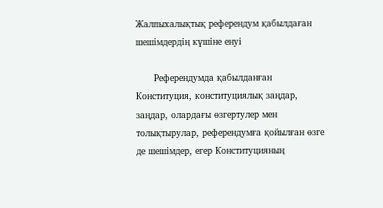Жалпыхалықтық референдум қабылдаған шешiмдердiң күшiне енуi

      Референдумда қабылданған Конституция, конституциялық заңдар, заңдар, олардағы өзгертулер мен толықтырулар, референдумға қойылған өзге де шешiмдер, егер Конституцияның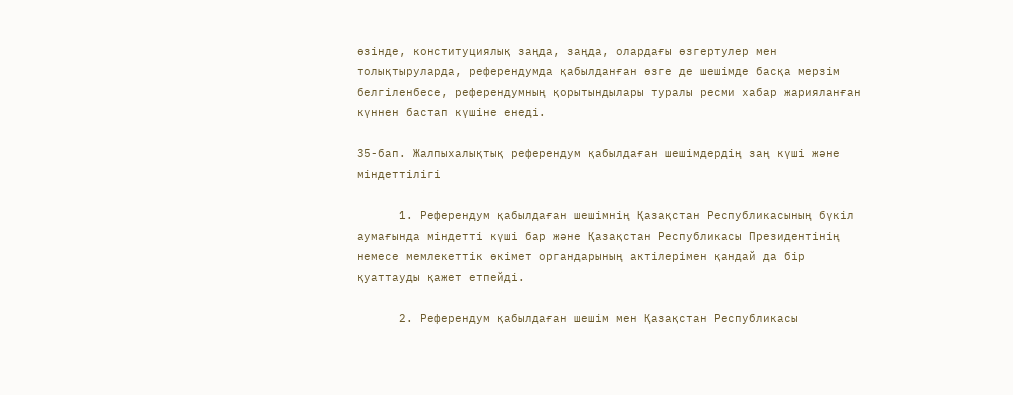өзiнде, конституциялық заңда, заңда, олардағы өзгертулер мен толықтыруларда, референдумда қабылданған өзге де шешiмде басқа мерзiм белгiленбесе, референдумның қорытындылары туралы ресми хабар жарияланған күннен бастап күшiне енедi.

35-бап. Жалпыхалықтық референдум қабылдаған шешiмдердiң заң күшi және міндеттiлiгi

      1. Референдум қабылдаған шешiмнiң Қазақстан Республикасының бүкiл аумағында мiндеттi күшi бар және Қазақстан Республикасы Президентінің немесе мемлекеттiк өкiмет органдарының актiлерiмен қандай да бiр қуаттауды қажет етпейдi.

      2. Референдум қабылдаған шешiм мен Қазақстан Республикасы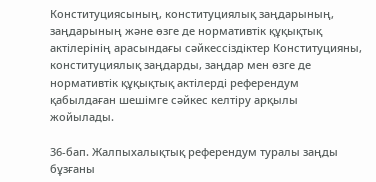Конституциясының, конституциялық заңдарының, заңдарының және өзге де нормативтiк құқықтық актiлерiнiң арасындағы сәйкессiздiктер Конституцияны, конституциялық заңдарды, заңдар мен өзге де нормативтiк құқықтық актiлердi референдум қабылдаған шешiмге сәйкес келтiру арқылы жойылады.

36-бап. Жалпыхалықтық референдум туралы заңды бұзғаны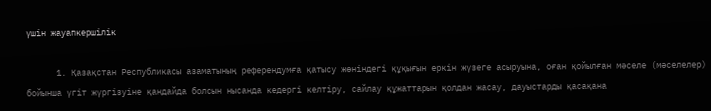үшiн жауапкершiлiк

      1. Қазақстан Республикасы азаматының референдумға қатысу жөнiндегi құқығын еркiн жүзеге асыруына, оған қойылған мәселе (мәселелер) бойынша үгiт жүргiзуiне қандайда болсын нысанда кедергi келтiру, сайлау құжаттарын қолдан жасау, дауыстарды қасақана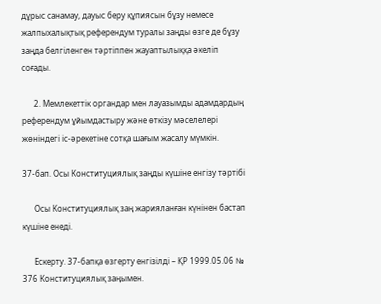дұрыс санамау, дауыс беру құпиясын бұзу немесе жалпыхалықтық референдум туралы заңды өзге де бұзу заңда белгiленген тәртiппен жауаптылыққа әкелiп соғады.

      2. Мемлекеттiк органдар мен лауазымды адамдардың референдум ұйымдастыру және өткiзу мәселелерi жөнiндегi iс-әрекетiне сотқа шағым жасалу мүмкiн.

37-бап. Осы Конституциялық заңды күшiне енгiзу тәртiбi

      Осы Конституциялық заң жарияланған күнiнен бастап күшiне енедi.

      Ескерту. 37-бапқа өзгерту енгізілді – ҚР 1999.05.06 № 376 Конституциялық заңымен.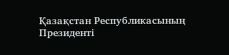Қазақстан Республикасының
Президентi